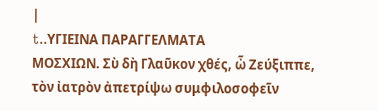|
t..ΥΓΙΕΙΝΑ ΠΑΡΑΓΓΕΛΜΑΤΑ
ΜΟΣΧΙΩΝ. Σὺ δὴ Γλαῦκον χθές, ὦ Ζεύξιππε,
τὸν ἰατρὸν ἀπετρίψω συμφιλοσοφεῖν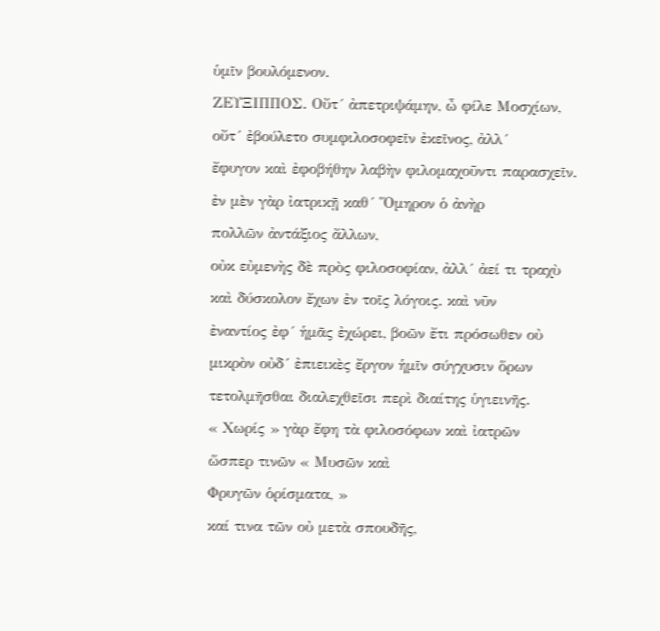ὑμῖν βουλόμενον.
ΖΕΥΞΙΠΠΟΣ. Οὔτ´ ἀπετριψάμην, ὦ φίλε Μοσχίων,
οὔτ´ ἐβούλετο συμφιλοσοφεῖν ἐκεῖνος, ἀλλ´
ἔφυγον καὶ ἐφοβήθην λαβὴν φιλομαχοῦντι παρασχεῖν.
ἐν μὲν γὰρ ἰατρικῇ καθ´ Ὅμηρον ὁ ἀνὴρ
πολλῶν ἀντάξιος ἄλλων,
οὐκ εὐμενὴς δὲ πρὸς φιλοσοφίαν, ἀλλ´ ἀεί τι τραχὺ
καὶ δύσκολον ἔχων ἐν τοῖς λόγοις. καὶ νῦν
ἐναντίος ἐφ´ ἡμᾶς ἐχώρει, βοῶν ἔτι πρόσωθεν οὐ
μικρὸν οὐδ´ ἐπιεικὲς ἔργον ἡμῖν σύγχυσιν ὅρων
τετολμῆσθαι διαλεχθεῖσι περὶ διαίτης ὑγιεινῆς.
« Χωρίς » γὰρ ἔφη τὰ φιλοσόφων καὶ ἰατρῶν
ὥσπερ τινῶν « Μυσῶν καὶ
Φρυγῶν ὁρίσματα, »
καί τινα τῶν οὐ μετὰ σπουδῆς,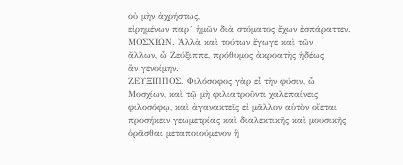οὐ μὴν ἀχρήστως,
εἰρημένων παρ´ ἡμῶν διὰ στόματος ἔχων ἐσπάραττεν.
ΜΟΣΧΙΩΝ. Ἀλλὰ καὶ τούτων ἔγωγε καὶ τῶν
ἄλλων, ὦ Ζεύξιππε, πρόθυμος ἀκροατὴς ἡδέως
ἂν γενοίμην.
ΖΕΥΞΙΠΠΟΣ. Φιλόσοφος γὰρ εἶ τὴν φύσιν, ὦ
Μοσχίων, καὶ τῷ μὴ φιλιατροῦντι χαλεπαίνεις
φιλοσόφῳ, καὶ ἀγανακτεῖς εἰ μᾶλλον αὑτὸν οἴεται
προσήκειν γεωμετρίας καὶ διαλεκτικῆς καὶ μουσικῆς
ὁρᾶσθαι μεταποιούμενον ἢ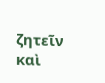ζητεῖν καὶ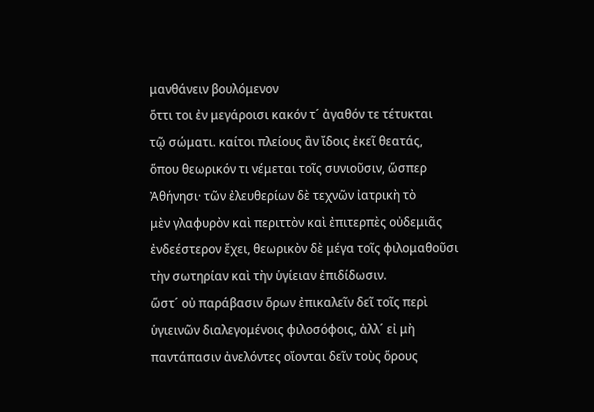μανθάνειν βουλόμενον
ὅττι τοι ἐν μεγάροισι κακόν τ´ ἀγαθόν τε τέτυκται
τῷ σώματι. καίτοι πλείους ἂν ἴδοις ἐκεῖ θεατάς,
ὅπου θεωρικόν τι νέμεται τοῖς συνιοῦσιν, ὥσπερ
Ἀθήνησι· τῶν ἐλευθερίων δὲ τεχνῶν ἰατρικὴ τὸ
μὲν γλαφυρὸν καὶ περιττὸν καὶ ἐπιτερπὲς οὐδεμιᾶς
ἐνδεέστερον ἔχει, θεωρικὸν δὲ μέγα τοῖς φιλομαθοῦσι
τὴν σωτηρίαν καὶ τὴν ὑγίειαν ἐπιδίδωσιν.
ὥστ´ οὐ παράβασιν ὅρων ἐπικαλεῖν δεῖ τοῖς περὶ
ὑγιεινῶν διαλεγομένοις φιλοσόφοις, ἀλλ´ εἰ μὴ
παντάπασιν ἀνελόντες οἴονται δεῖν τοὺς ὅρους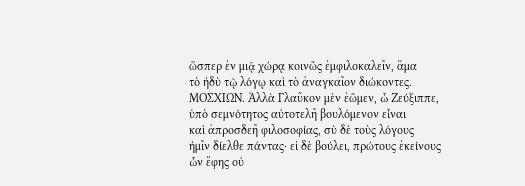ὥσπερ ἐν μιᾷ χώρᾳ κοινῶς ἐμφιλοκαλεῖν, ἅμα
τὸ ἡδὺ τῷ λόγῳ καὶ τὸ ἀναγκαῖον διώκοντες.
ΜΟΣΧΙΩΝ. Ἀλλὰ Γλαῦκον μὲν ἐῶμεν, ὦ Ζεύξιππε,
ὑπὸ σεμνότητος αὐτοτελῆ βουλόμενον εἶναι
καὶ ἀπροσδεῆ φιλοσοφίας, σὺ δὲ τοὺς λόγους
ἡμῖν δίελθε πάντας· εἰ δὲ βούλει, πρώτους ἐκείνους
ὧν ἔφης οὐ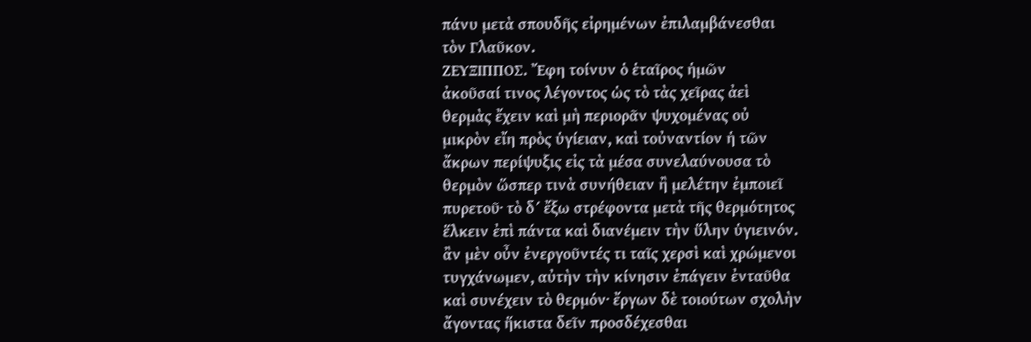πάνυ μετὰ σπουδῆς εἰρημένων ἐπιλαμβάνεσθαι
τὸν Γλαῦκον.
ΖΕΥΞΙΠΠΟΣ. Ἔφη τοίνυν ὁ ἑταῖρος ἡμῶν
ἀκοῦσαί τινος λέγοντος ὡς τὸ τὰς χεῖρας ἀεὶ
θερμὰς ἔχειν καὶ μὴ περιορᾶν ψυχομένας οὐ
μικρὸν εἴη πρὸς ὑγίειαν, καὶ τοὐναντίον ἡ τῶν
ἄκρων περίψυξις εἰς τὰ μέσα συνελαύνουσα τὸ
θερμὸν ὥσπερ τινὰ συνήθειαν ἢ μελέτην ἐμποιεῖ
πυρετοῦ· τὸ δ´ ἔξω στρέφοντα μετὰ τῆς θερμότητος
ἕλκειν ἐπὶ πάντα καὶ διανέμειν τὴν ὕλην ὑγιεινόν.
ἂν μὲν οὖν ἐνεργοῦντές τι ταῖς χερσὶ καὶ χρώμενοι
τυγχάνωμεν, αὐτὴν τὴν κίνησιν ἐπάγειν ἐνταῦθα
καὶ συνέχειν τὸ θερμόν· ἔργων δὲ τοιούτων σχολὴν
ἄγοντας ἥκιστα δεῖν προσδέχεσθαι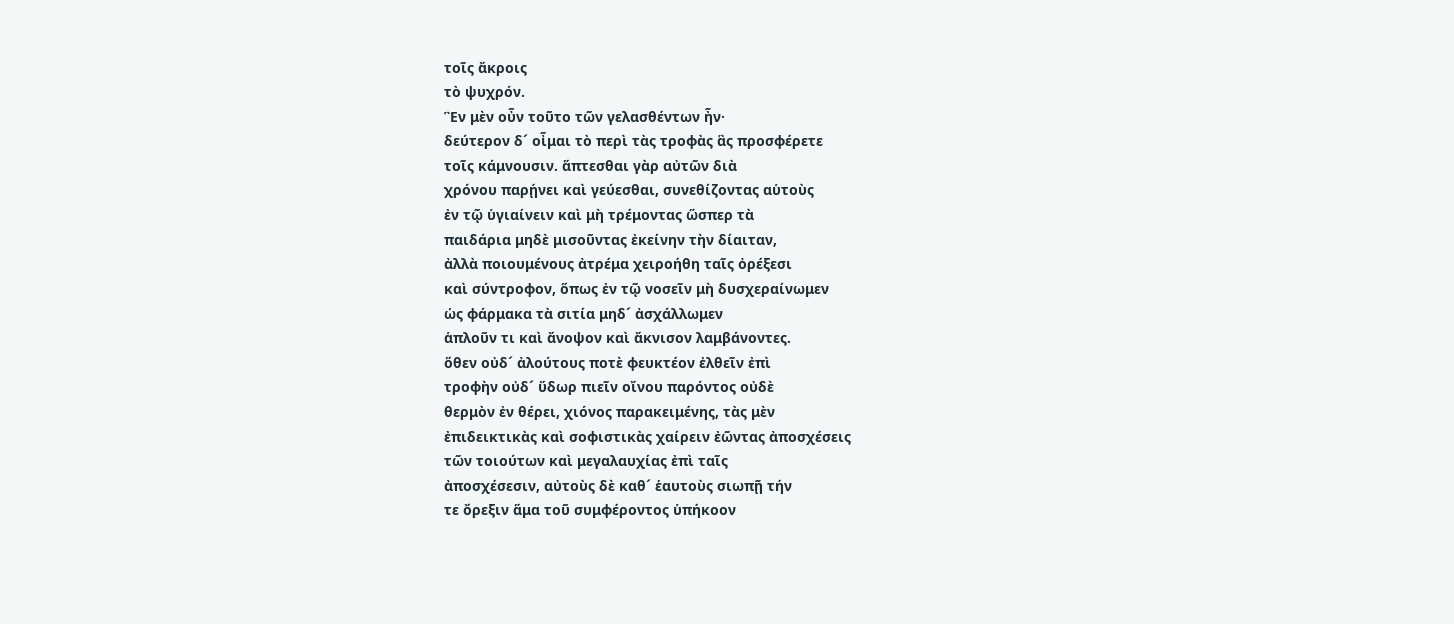τοῖς ἄκροις
τὸ ψυχρόν.
Ἓν μὲν οὖν τοῦτο τῶν γελασθέντων ἦν·
δεύτερον δ´ οἶμαι τὸ περὶ τὰς τροφὰς ἃς προσφέρετε
τοῖς κάμνουσιν. ἅπτεσθαι γὰρ αὐτῶν διὰ
χρόνου παρῄνει καὶ γεύεσθαι, συνεθίζοντας αὑτοὺς
ἐν τῷ ὑγιαίνειν καὶ μὴ τρέμοντας ὥσπερ τὰ
παιδάρια μηδὲ μισοῦντας ἐκείνην τὴν δίαιταν,
ἀλλὰ ποιουμένους ἀτρέμα χειροήθη ταῖς ὀρέξεσι
καὶ σύντροφον, ὅπως ἐν τῷ νοσεῖν μὴ δυσχεραίνωμεν
ὡς φάρμακα τὰ σιτία μηδ´ ἀσχάλλωμεν
ἁπλοῦν τι καὶ ἄνοψον καὶ ἄκνισον λαμβάνοντες.
ὅθεν οὐδ´ ἀλούτους ποτὲ φευκτέον ἐλθεῖν ἐπὶ
τροφὴν οὐδ´ ὕδωρ πιεῖν οἴνου παρόντος οὐδὲ
θερμὸν ἐν θέρει, χιόνος παρακειμένης, τὰς μὲν
ἐπιδεικτικὰς καὶ σοφιστικὰς χαίρειν ἐῶντας ἀποσχέσεις
τῶν τοιούτων καὶ μεγαλαυχίας ἐπὶ ταῖς
ἀποσχέσεσιν, αὐτοὺς δὲ καθ´ ἑαυτοὺς σιωπῇ τήν
τε ὄρεξιν ἅμα τοῦ συμφέροντος ὑπήκοον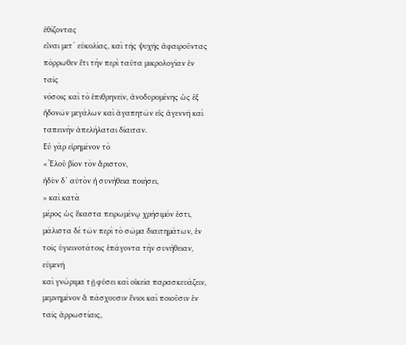ἐθίζοντας
εἶναι μετ´ εὐκολίας, καὶ τῆς ψυχῆς ἀφαιροῦντας
πόρρωθεν ἔτι τὴν περὶ ταῦτα μικρολογίαν ἐν ταῖς
νόσοις καὶ τὸ ἐπιθρηνεῖν, ἀνοδυρομένης ὡς ἐξ
ἡδονῶν μεγάλων καὶ ἀγαπητῶν εἰς ἀγεννῆ καὶ
ταπεινὴν ἀπελήλαται δίαιταν.
Εὖ γὰρ εἰρημένον τὸ
« Ἑλοῦ βίον τὸν ἄριστον,
ἡδὺν δ´ αὐτὸν ἡ συνήθεια ποιήσει,
» καὶ κατὰ
μέρος ὡς ἕκαστα πειρωμένῳ χρήσιμόν ἐστι,
μάλιστα δὲ τῶν περὶ τὸ σῶμα διαιτημάτων, ἐν
τοῖς ὑγιεινοτάτοις ἐπάγοντα τὴν συνήθειαν, εὐμενῆ
καὶ γνώριμα τῇ φύσει καὶ οἰκεῖα παρασκευάζειν,
μεμνημένον ἃ πάσχουσιν ἔνιοι καὶ ποιοῦσιν ἐν
ταῖς ἀρρωστίαις,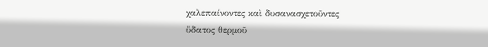χαλεπαίνοντες καὶ δυσανασχετοῦντες
ὕδατος θερμοῦ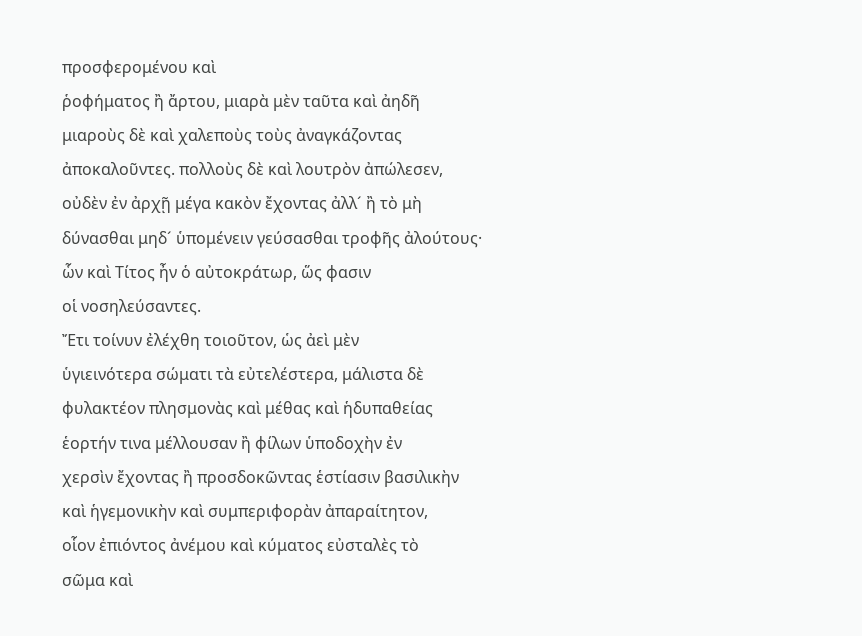προσφερομένου καὶ
ῥοφήματος ἢ ἄρτου, μιαρὰ μὲν ταῦτα καὶ ἀηδῆ
μιαροὺς δὲ καὶ χαλεποὺς τοὺς ἀναγκάζοντας
ἀποκαλοῦντες. πολλοὺς δὲ καὶ λουτρὸν ἀπώλεσεν,
οὐδὲν ἐν ἀρχῇ μέγα κακὸν ἔχοντας ἀλλ´ ἢ τὸ μὴ
δύνασθαι μηδ´ ὑπομένειν γεύσασθαι τροφῆς ἀλούτους·
ὧν καὶ Τίτος ἦν ὁ αὐτοκράτωρ, ὥς φασιν
οἱ νοσηλεύσαντες.
Ἔτι τοίνυν ἐλέχθη τοιοῦτον, ὡς ἀεὶ μὲν
ὑγιεινότερα σώματι τὰ εὐτελέστερα, μάλιστα δὲ
φυλακτέον πλησμονὰς καὶ μέθας καὶ ἡδυπαθείας
ἑορτήν τινα μέλλουσαν ἢ φίλων ὑποδοχὴν ἐν
χερσὶν ἔχοντας ἢ προσδοκῶντας ἑστίασιν βασιλικὴν
καὶ ἡγεμονικὴν καὶ συμπεριφορὰν ἀπαραίτητον,
οἷον ἐπιόντος ἀνέμου καὶ κύματος εὐσταλὲς τὸ
σῶμα καὶ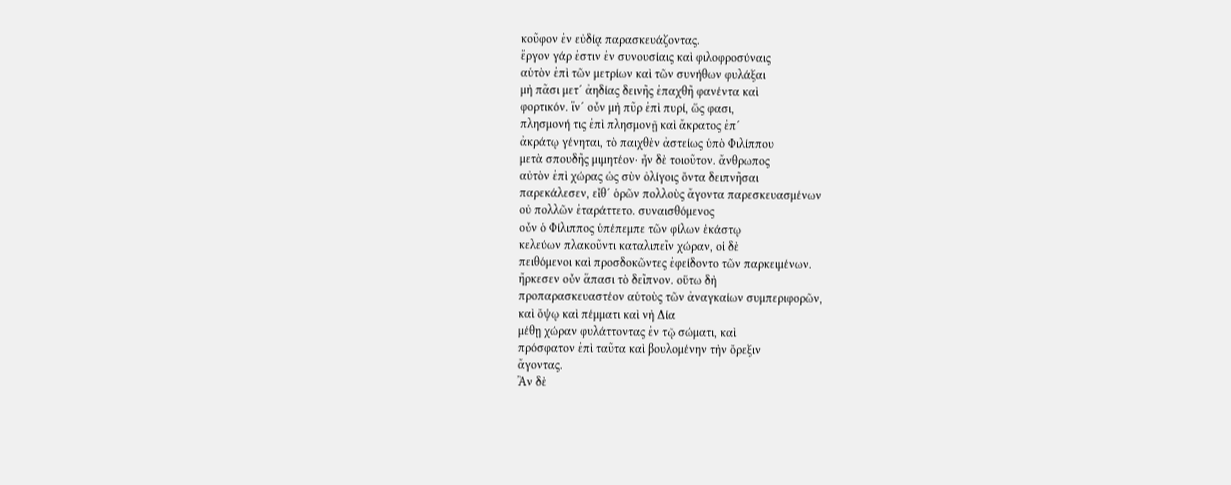κοῦφον ἐν εὐδίᾳ παρασκευάζοντας.
ἔργον γάρ ἐστιν ἐν συνουσίαις καὶ φιλοφροσύναις
αὑτὸν ἐπὶ τῶν μετρίων καὶ τῶν συνήθων φυλάξαι
μὴ πᾶσι μετ´ ἀηδίας δεινῆς ἐπαχθῆ φανέντα καὶ
φορτικόν. ἵν´ οὖν μὴ πῦρ ἐπὶ πυρί, ὥς φασι,
πλησμονή τις ἐπὶ πλησμονῇ καὶ ἄκρατος ἐπ´
ἀκράτῳ γένηται, τὸ παιχθὲν ἀστείως ὑπὸ Φιλίππου
μετὰ σπουδῆς μιμητέον· ἦν δὲ τοιοῦτον. ἄνθρωπος
αὐτὸν ἐπὶ χώρας ὡς σὺν ὀλίγοις ὄντα δειπνῆσαι
παρεκάλεσεν, εἶθ´ ὁρῶν πολλοὺς ἄγοντα παρεσκευασμένων
οὐ πολλῶν ἐταράττετο. συναισθόμενος
οὖν ὁ Φίλιππος ὑπέπεμπε τῶν φίλων ἑκάστῳ
κελεύων πλακοῦντι καταλιπεῖν χώραν, οἱ δὲ
πειθόμενοι καὶ προσδοκῶντες ἐφείδοντο τῶν παρκειμένων.
ἤρκεσεν οὖν ἅπασι τὸ δεῖπνον. οὕτω δὴ
προπαρασκευαστέον αὑτοὺς τῶν ἀναγκαίων συμπεριφορῶν,
καὶ ὄψῳ καὶ πέμματι καὶ νὴ Δία
μέθῃ χώραν φυλάττοντας ἐν τῷ σώματι, καὶ
πρόσφατον ἐπὶ ταῦτα καὶ βουλομένην τὴν ὄρεξιν
ἄγοντας.
Ἂν δὲ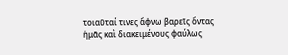τοιαῦταί τινες ἄφνω βαρεῖς ὄντας
ἡμᾶς καὶ διακειμένους φαύλως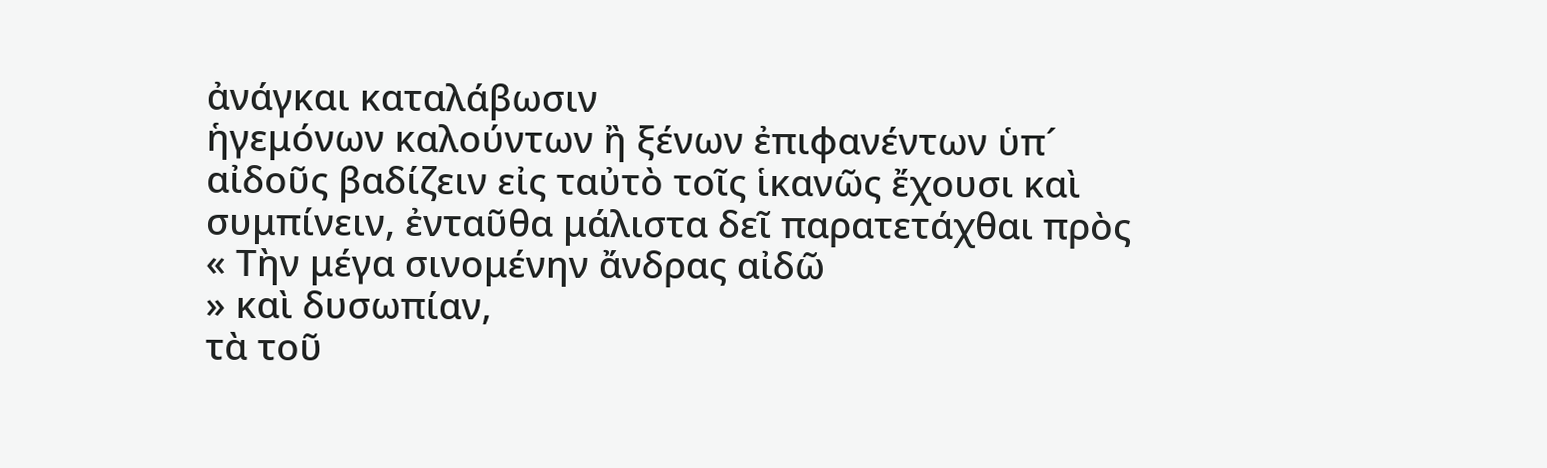ἀνάγκαι καταλάβωσιν
ἡγεμόνων καλούντων ἢ ξένων ἐπιφανέντων ὑπ´
αἰδοῦς βαδίζειν εἰς ταὐτὸ τοῖς ἱκανῶς ἔχουσι καὶ
συμπίνειν, ἐνταῦθα μάλιστα δεῖ παρατετάχθαι πρὸς
« Τὴν μέγα σινομένην ἄνδρας αἰδῶ
» καὶ δυσωπίαν,
τὰ τοῦ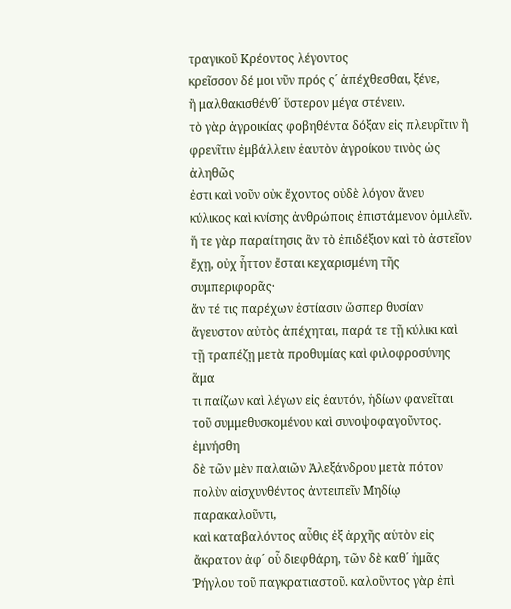τραγικοῦ Κρέοντος λέγοντος
κρεῖσσον δέ μοι νῦν πρός ς´ ἀπέχθεσθαι, ξένε,
ἢ μαλθακισθένθ´ ὕστερον μέγα στένειν.
τὸ γὰρ ἀγροικίας φοβηθέντα δόξαν εἰς πλευρῖτιν ἢ
φρενῖτιν ἐμβάλλειν ἑαυτὸν ἀγροίκου τινὸς ὡς ἀληθῶς
ἐστι καὶ νοῦν οὐκ ἔχοντος οὐδὲ λόγον ἄνευ
κύλικος καὶ κνίσης ἀνθρώποις ἐπιστάμενον ὁμιλεῖν.
ἥ τε γὰρ παραίτησις ἂν τὸ ἐπιδέξιον καὶ τὸ ἀστεῖον
ἔχῃ, οὐχ ἧττον ἔσται κεχαρισμένη τῆς συμπεριφορᾶς·
ἄν τέ τις παρέχων ἑστίασιν ὥσπερ θυσίαν
ἄγευστον αὐτὸς ἀπέχηται, παρά τε τῇ κύλικι καὶ
τῇ τραπέζῃ μετὰ προθυμίας καὶ φιλοφροσύνης ἅμα
τι παίζων καὶ λέγων εἰς ἑαυτόν, ἡδίων φανεῖται
τοῦ συμμεθυσκομένου καὶ συνοψοφαγοῦντος. ἐμνήσθη
δὲ τῶν μὲν παλαιῶν Ἀλεξάνδρου μετὰ πότον
πολὺν αἰσχυνθέντος ἀντειπεῖν Μηδίῳ παρακαλοῦντι,
καὶ καταβαλόντος αὖθις ἐξ ἀρχῆς αὑτὸν εἰς
ἄκρατον ἀφ´ οὗ διεφθάρη, τῶν δὲ καθ´ ἡμᾶς
Ῥήγλου τοῦ παγκρατιαστοῦ. καλοῦντος γὰρ ἐπὶ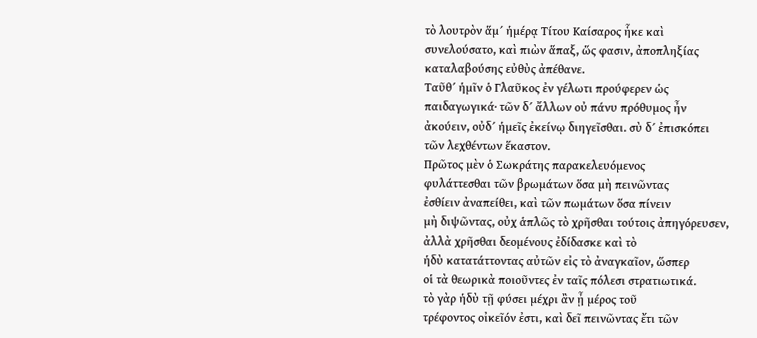τὸ λουτρὸν ἅμ´ ἡμέρᾳ Τίτου Καίσαρος ἧκε καὶ
συνελούσατο, καὶ πιὼν ἅπαξ, ὥς φασιν, ἀποπληξίας
καταλαβούσης εὐθὺς ἀπέθανε.
Ταῦθ´ ἡμῖν ὁ Γλαῦκος ἐν γέλωτι προύφερεν ὡς
παιδαγωγικά· τῶν δ´ ἄλλων οὐ πάνυ πρόθυμος ἦν
ἀκούειν, οὐδ´ ἡμεῖς ἐκείνῳ διηγεῖσθαι. σὺ δ´ ἐπισκόπει
τῶν λεχθέντων ἕκαστον.
Πρῶτος μὲν ὁ Σωκράτης παρακελευόμενος
φυλάττεσθαι τῶν βρωμάτων ὅσα μὴ πεινῶντας
ἐσθίειν ἀναπείθει, καὶ τῶν πωμάτων ὅσα πίνειν
μὴ διψῶντας, οὐχ ἁπλῶς τὸ χρῆσθαι τούτοις ἀπηγόρευσεν,
ἀλλὰ χρῆσθαι δεομένους ἐδίδασκε καὶ τὸ
ἡδὺ κατατάττοντας αὐτῶν εἰς τὸ ἀναγκαῖον, ὥσπερ
οἱ τὰ θεωρικὰ ποιοῦντες ἐν ταῖς πόλεσι στρατιωτικά.
τὸ γὰρ ἡδὺ τῇ φύσει μέχρι ἂν ᾖ μέρος τοῦ
τρέφοντος οἰκεῖόν ἐστι, καὶ δεῖ πεινῶντας ἔτι τῶν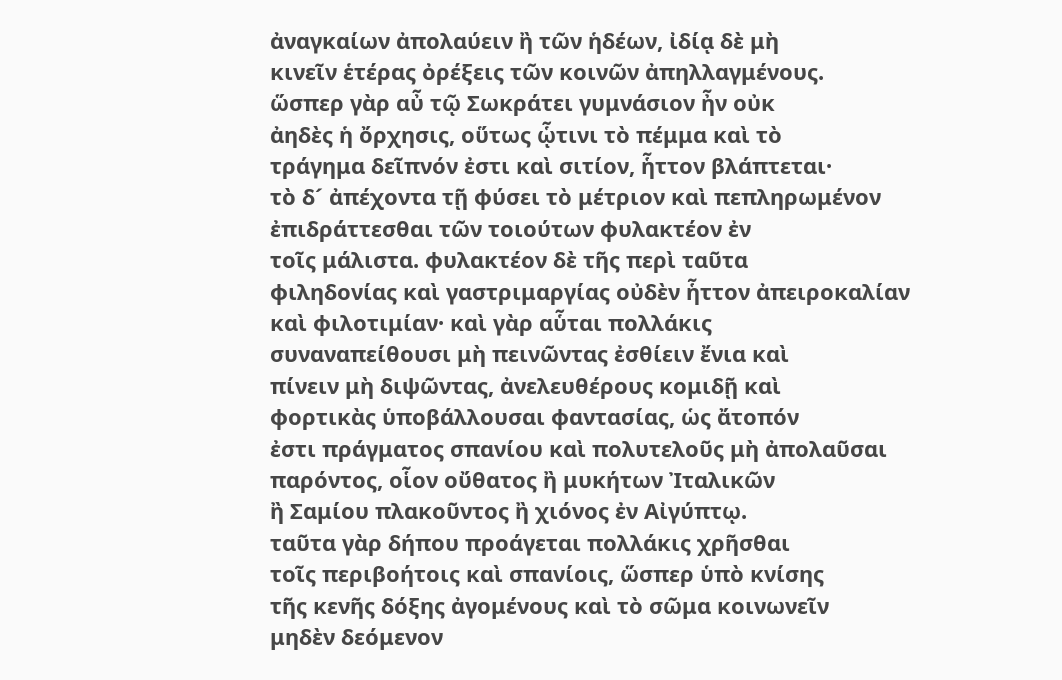ἀναγκαίων ἀπολαύειν ἢ τῶν ἡδέων, ἰδίᾳ δὲ μὴ
κινεῖν ἑτέρας ὀρέξεις τῶν κοινῶν ἀπηλλαγμένους.
ὥσπερ γὰρ αὖ τῷ Σωκράτει γυμνάσιον ἦν οὐκ
ἀηδὲς ἡ ὄρχησις, οὕτως ᾧτινι τὸ πέμμα καὶ τὸ
τράγημα δεῖπνόν ἐστι καὶ σιτίον, ἧττον βλάπτεται·
τὸ δ´ ἀπέχοντα τῇ φύσει τὸ μέτριον καὶ πεπληρωμένον
ἐπιδράττεσθαι τῶν τοιούτων φυλακτέον ἐν
τοῖς μάλιστα. φυλακτέον δὲ τῆς περὶ ταῦτα
φιληδονίας καὶ γαστριμαργίας οὐδὲν ἧττον ἀπειροκαλίαν
καὶ φιλοτιμίαν· καὶ γὰρ αὗται πολλάκις
συναναπείθουσι μὴ πεινῶντας ἐσθίειν ἔνια καὶ
πίνειν μὴ διψῶντας, ἀνελευθέρους κομιδῇ καὶ
φορτικὰς ὑποβάλλουσαι φαντασίας, ὡς ἄτοπόν
ἐστι πράγματος σπανίου καὶ πολυτελοῦς μὴ ἀπολαῦσαι
παρόντος, οἷον οὔθατος ἢ μυκήτων Ἰταλικῶν
ἢ Σαμίου πλακοῦντος ἢ χιόνος ἐν Αἰγύπτῳ.
ταῦτα γὰρ δήπου προάγεται πολλάκις χρῆσθαι
τοῖς περιβοήτοις καὶ σπανίοις, ὥσπερ ὑπὸ κνίσης
τῆς κενῆς δόξης ἀγομένους καὶ τὸ σῶμα κοινωνεῖν
μηδὲν δεόμενον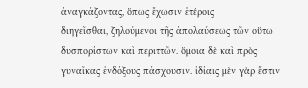ἀναγκάζοντας, ὅπως ἔχωσιν ἑτέροις
διηγεῖσθαι, ζηλούμενοι τῆς ἀπολαύσεως τῶν οὕτω
δυσπορίστων καὶ περιττῶν. ὅμοια δὲ καὶ πρὸς
γυναῖκας ἐνδόξους πάσχουσιν. ἰδίαις μὲν γὰρ ἔστιν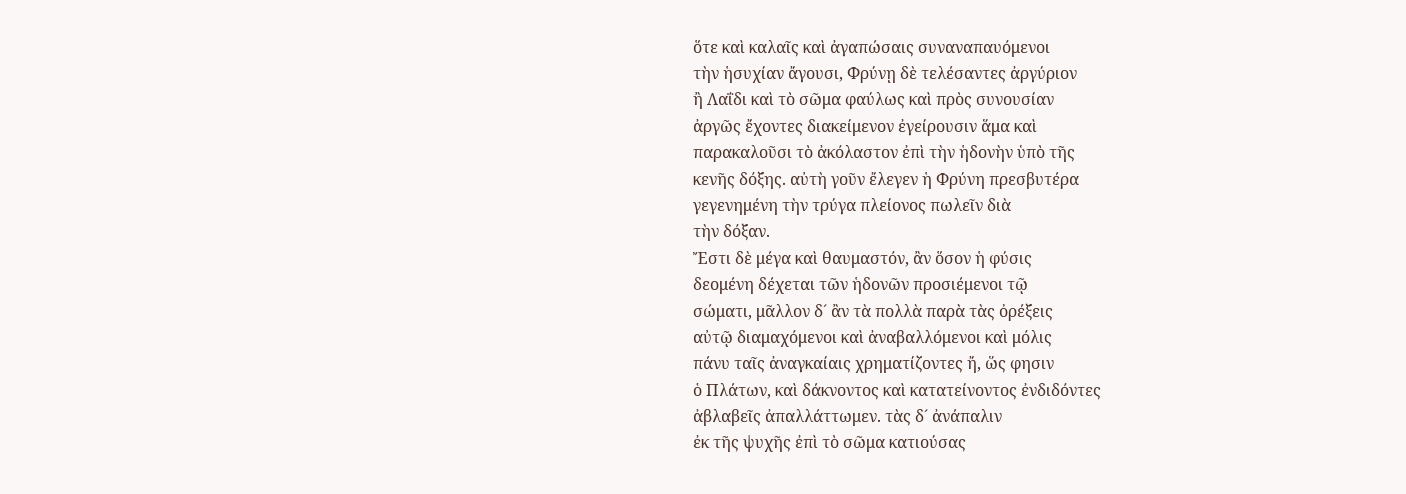ὅτε καὶ καλαῖς καὶ ἀγαπώσαις συναναπαυόμενοι
τὴν ἡσυχίαν ἄγουσι, Φρύνῃ δὲ τελέσαντες ἀργύριον
ἢ Λαΐδι καὶ τὸ σῶμα φαύλως καὶ πρὸς συνουσίαν
ἀργῶς ἔχοντες διακείμενον ἐγείρουσιν ἅμα καὶ
παρακαλοῦσι τὸ ἀκόλαστον ἐπὶ τὴν ἡδονὴν ὑπὸ τῆς
κενῆς δόξης. αὐτὴ γοῦν ἔλεγεν ἡ Φρύνη πρεσβυτέρα
γεγενημένη τὴν τρύγα πλείονος πωλεῖν διὰ
τὴν δόξαν.
Ἔστι δὲ μέγα καὶ θαυμαστόν, ἂν ὅσον ἡ φύσις
δεομένη δέχεται τῶν ἡδονῶν προσιέμενοι τῷ
σώματι, μᾶλλον δ´ ἂν τὰ πολλὰ παρὰ τὰς ὀρέξεις
αὐτῷ διαμαχόμενοι καὶ ἀναβαλλόμενοι καὶ μόλις
πάνυ ταῖς ἀναγκαίαις χρηματίζοντες ἤ, ὥς φησιν
ὁ Πλάτων, καὶ δάκνοντος καὶ κατατείνοντος ἐνδιδόντες
ἀβλαβεῖς ἀπαλλάττωμεν. τὰς δ´ ἀνάπαλιν
ἐκ τῆς ψυχῆς ἐπὶ τὸ σῶμα κατιούσας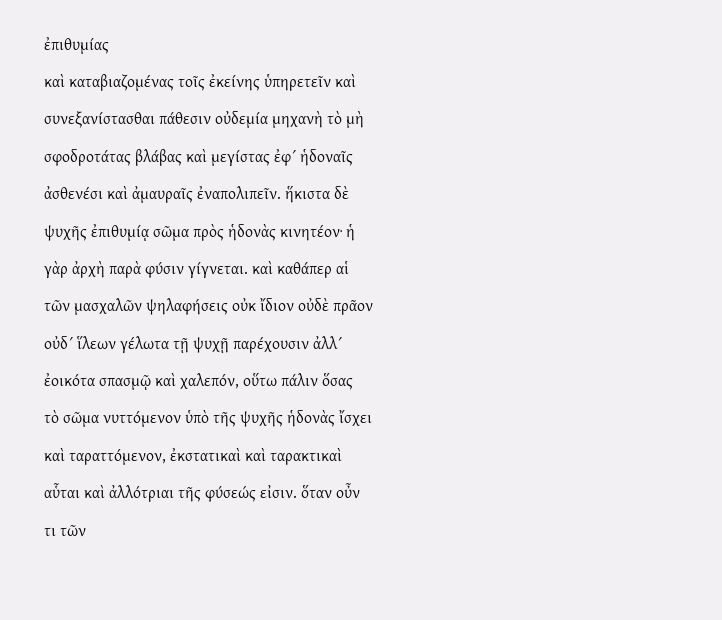ἐπιθυμίας
καὶ καταβιαζομένας τοῖς ἐκείνης ὑπηρετεῖν καὶ
συνεξανίστασθαι πάθεσιν οὐδεμία μηχανὴ τὸ μὴ
σφοδροτάτας βλάβας καὶ μεγίστας ἐφ´ ἡδοναῖς
ἀσθενέσι καὶ ἀμαυραῖς ἐναπολιπεῖν. ἥκιστα δὲ
ψυχῆς ἐπιθυμίᾳ σῶμα πρὸς ἡδονὰς κινητέον· ἡ
γὰρ ἀρχὴ παρὰ φύσιν γίγνεται. καὶ καθάπερ αἱ
τῶν μασχαλῶν ψηλαφήσεις οὐκ ἴδιον οὐδὲ πρᾶον
οὐδ´ ἵλεων γέλωτα τῇ ψυχῇ παρέχουσιν ἀλλ´
ἐοικότα σπασμῷ καὶ χαλεπόν, οὕτω πάλιν ὅσας
τὸ σῶμα νυττόμενον ὑπὸ τῆς ψυχῆς ἡδονὰς ἴσχει
καὶ ταραττόμενον, ἐκστατικαὶ καὶ ταρακτικαὶ
αὗται καὶ ἀλλότριαι τῆς φύσεώς εἰσιν. ὅταν οὖν
τι τῶν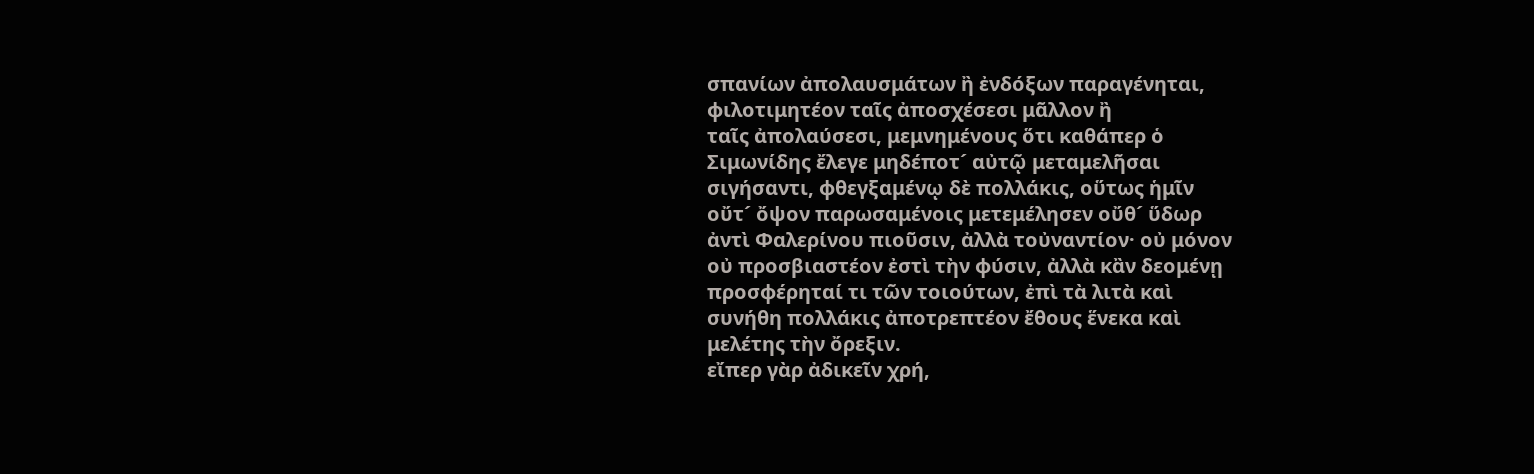σπανίων ἀπολαυσμάτων ἢ ἐνδόξων παραγένηται,
φιλοτιμητέον ταῖς ἀποσχέσεσι μᾶλλον ἢ
ταῖς ἀπολαύσεσι, μεμνημένους ὅτι καθάπερ ὁ
Σιμωνίδης ἔλεγε μηδέποτ´ αὐτῷ μεταμελῆσαι
σιγήσαντι, φθεγξαμένῳ δὲ πολλάκις, οὕτως ἡμῖν
οὔτ´ ὄψον παρωσαμένοις μετεμέλησεν οὔθ´ ὕδωρ
ἀντὶ Φαλερίνου πιοῦσιν, ἀλλὰ τοὐναντίον· οὐ μόνον
οὐ προσβιαστέον ἐστὶ τὴν φύσιν, ἀλλὰ κἂν δεομένῃ
προσφέρηταί τι τῶν τοιούτων, ἐπὶ τὰ λιτὰ καὶ
συνήθη πολλάκις ἀποτρεπτέον ἔθους ἕνεκα καὶ
μελέτης τὴν ὄρεξιν.
εἴπερ γὰρ ἀδικεῖν χρή,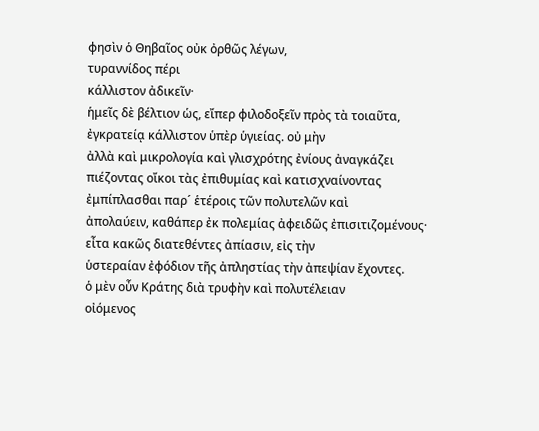φησὶν ὁ Θηβαῖος οὐκ ὀρθῶς λέγων,
τυραννίδος πέρι
κάλλιστον ἀδικεῖν·
ἡμεῖς δὲ βέλτιον ὡς, εἴπερ φιλοδοξεῖν πρὸς τὰ τοιαῦτα,
ἐγκρατείᾳ κάλλιστον ὑπὲρ ὑγιείας. οὐ μὴν
ἀλλὰ καὶ μικρολογία καὶ γλισχρότης ἐνίους ἀναγκάζει
πιέζοντας οἴκοι τὰς ἐπιθυμίας καὶ κατισχναίνοντας
ἐμπίπλασθαι παρ´ ἑτέροις τῶν πολυτελῶν καὶ
ἀπολαύειν, καθάπερ ἐκ πολεμίας ἀφειδῶς ἐπισιτιζομένους·
εἶτα κακῶς διατεθέντες ἀπίασιν, εἰς τὴν
ὑστεραίαν ἐφόδιον τῆς ἀπληστίας τὴν ἀπεψίαν ἔχοντες.
ὁ μὲν οὖν Κράτης διὰ τρυφὴν καὶ πολυτέλειαν
οἰόμενος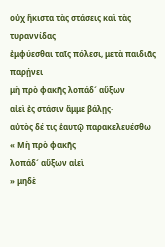οὐχ ἥκιστα τὰς στάσεις καὶ τὰς τυραννίδας
ἐμφύεσθαι ταῖς πόλεσι, μετὰ παιδιᾶς παρῄνει
μὴ πρὸ φακῆς λοπάδ´ αὔξων
αἰεὶ ἐς στάσιν ἄμμε βάλῃς·
αὐτὸς δέ τις ἑαυτῷ παρακελευέσθω
« Μὴ πρὸ φακῆς
λοπάδ´ αὔξων αἰεὶ
» μηδὲ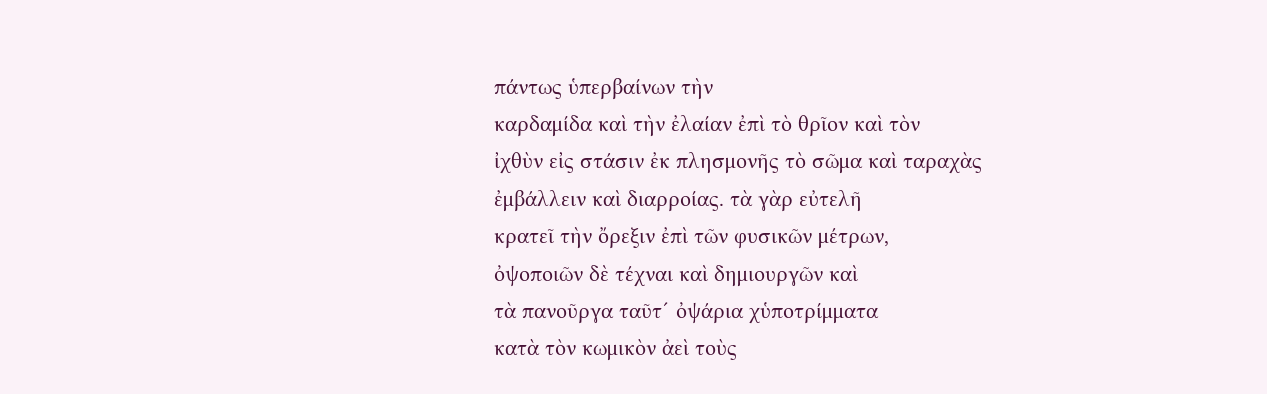πάντως ὑπερβαίνων τὴν
καρδαμίδα καὶ τὴν ἐλαίαν ἐπὶ τὸ θρῖον καὶ τὸν
ἰχθὺν εἰς στάσιν ἐκ πλησμονῆς τὸ σῶμα καὶ ταραχὰς
ἐμβάλλειν καὶ διαρροίας. τὰ γὰρ εὐτελῆ
κρατεῖ τὴν ὄρεξιν ἐπὶ τῶν φυσικῶν μέτρων,
ὀψοποιῶν δὲ τέχναι καὶ δημιουργῶν καὶ
τὰ πανοῦργα ταῦτ´ ὀψάρια χὑποτρίμματα
κατὰ τὸν κωμικὸν ἀεὶ τοὺς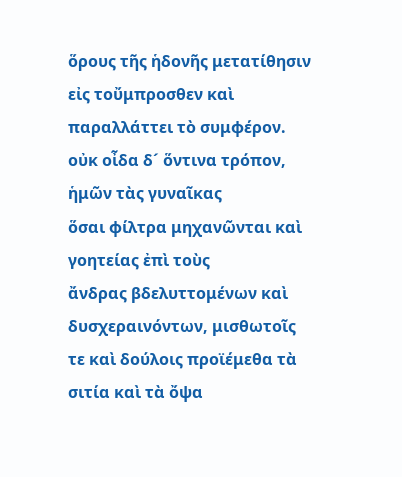ὅρους τῆς ἡδονῆς μετατίθησιν
εἰς τοὔμπροσθεν καὶ παραλλάττει τὸ συμφέρον.
οὐκ οἶδα δ´ ὅντινα τρόπον, ἡμῶν τὰς γυναῖκας
ὅσαι φίλτρα μηχανῶνται καὶ γοητείας ἐπὶ τοὺς
ἄνδρας βδελυττομένων καὶ δυσχεραινόντων, μισθωτοῖς
τε καὶ δούλοις προϊέμεθα τὰ σιτία καὶ τὰ ὄψα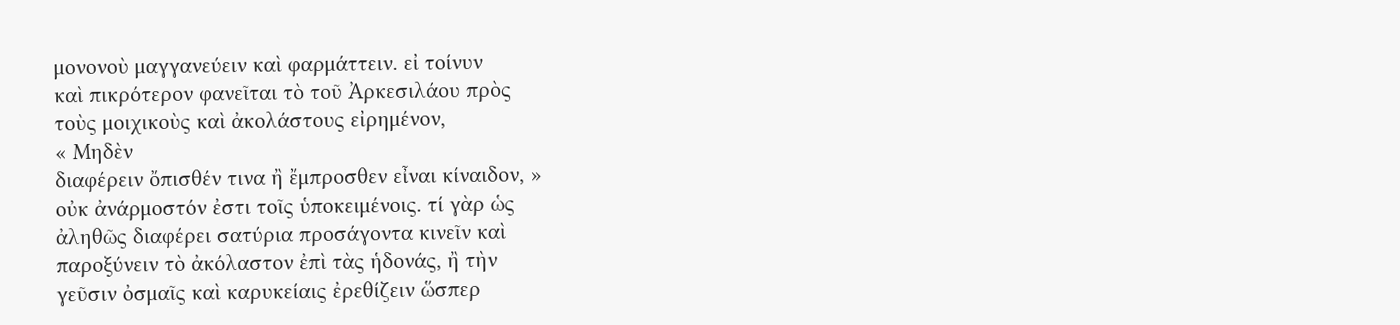μονονοὺ μαγγανεύειν καὶ φαρμάττειν. εἰ τοίνυν
καὶ πικρότερον φανεῖται τὸ τοῦ Ἀρκεσιλάου πρὸς
τοὺς μοιχικοὺς καὶ ἀκολάστους εἰρημένον,
« Μηδὲν
διαφέρειν ὄπισθέν τινα ἢ ἔμπροσθεν εἶναι κίναιδον, »
οὐκ ἀνάρμοστόν ἐστι τοῖς ὑποκειμένοις. τί γὰρ ὡς
ἀληθῶς διαφέρει σατύρια προσάγοντα κινεῖν καὶ
παροξύνειν τὸ ἀκόλαστον ἐπὶ τὰς ἡδονάς, ἢ τὴν
γεῦσιν ὀσμαῖς καὶ καρυκείαις ἐρεθίζειν ὥσπερ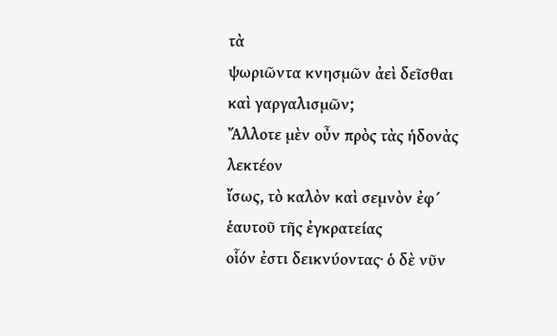τὰ
ψωριῶντα κνησμῶν ἀεὶ δεῖσθαι καὶ γαργαλισμῶν;
Ἄλλοτε μὲν οὖν πρὸς τὰς ἡδονὰς λεκτέον
ἴσως, τὸ καλὸν καὶ σεμνὸν ἐφ´ ἑαυτοῦ τῆς ἐγκρατείας
οἷόν ἐστι δεικνύοντας· ὁ δὲ νῦν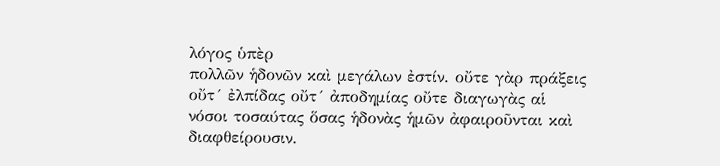λόγος ὑπὲρ
πολλῶν ἡδονῶν καὶ μεγάλων ἐστίν. οὔτε γὰρ πράξεις
οὔτ´ ἐλπίδας οὔτ´ ἀποδημίας οὔτε διαγωγὰς αἱ
νόσοι τοσαύτας ὅσας ἡδονὰς ἡμῶν ἀφαιροῦνται καὶ
διαφθείρουσιν.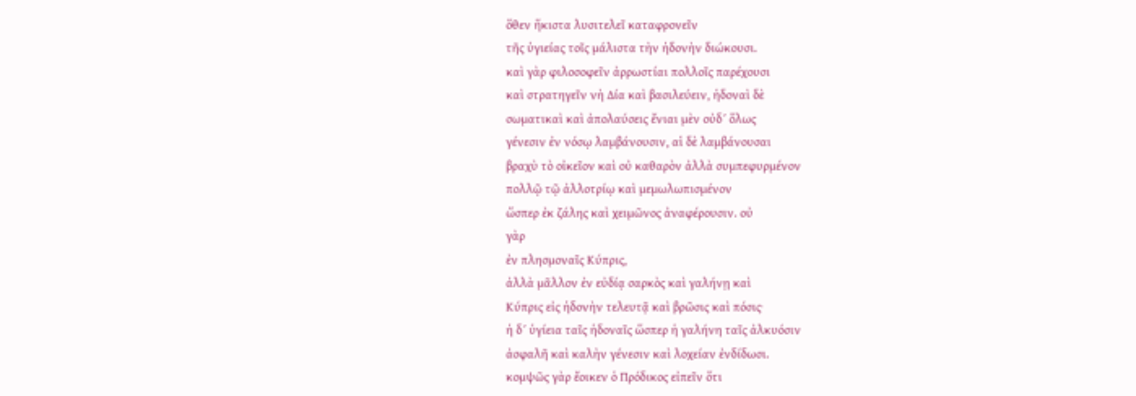ὅθεν ἥκιστα λυσιτελεῖ καταφρονεῖν
τῆς ὑγιείας τοῖς μάλιστα τὴν ἡδονὴν διώκουσι.
καὶ γὰρ φιλοσοφεῖν ἀρρωστίαι πολλοῖς παρέχουσι
καὶ στρατηγεῖν νὴ Δία καὶ βασιλεύειν, ἡδοναὶ δὲ
σωματικαὶ καὶ ἀπολαύσεις ἔνιαι μὲν οὐδ´ ὅλως
γένεσιν ἐν νόσῳ λαμβάνουσιν, αἱ δὲ λαμβάνουσαι
βραχὺ τὸ οἰκεῖον καὶ οὐ καθαρὸν ἀλλὰ συμπεφυρμένον
πολλῷ τῷ ἀλλοτρίῳ καὶ μεμωλωπισμένον
ὥσπερ ἐκ ζάλης καὶ χειμῶνος ἀναφέρουσιν. οὐ
γὰρ
ἐν πλησμοναῖς Κύπρις,
ἀλλὰ μᾶλλον ἐν εὐδίᾳ σαρκὸς καὶ γαλήνῃ καὶ
Κύπρις εἰς ἡδονὴν τελευτᾷ καὶ βρῶσις καὶ πόσις·
ἡ δ´ ὑγίεια ταῖς ἡδοναῖς ὥσπερ ἡ γαλήνη ταῖς ἀλκυόσιν
ἀσφαλῆ καὶ καλὴν γένεσιν καὶ λοχείαν ἐνδίδωσι.
κομψῶς γὰρ ἔοικεν ὁ Πρόδικος εἰπεῖν ὅτι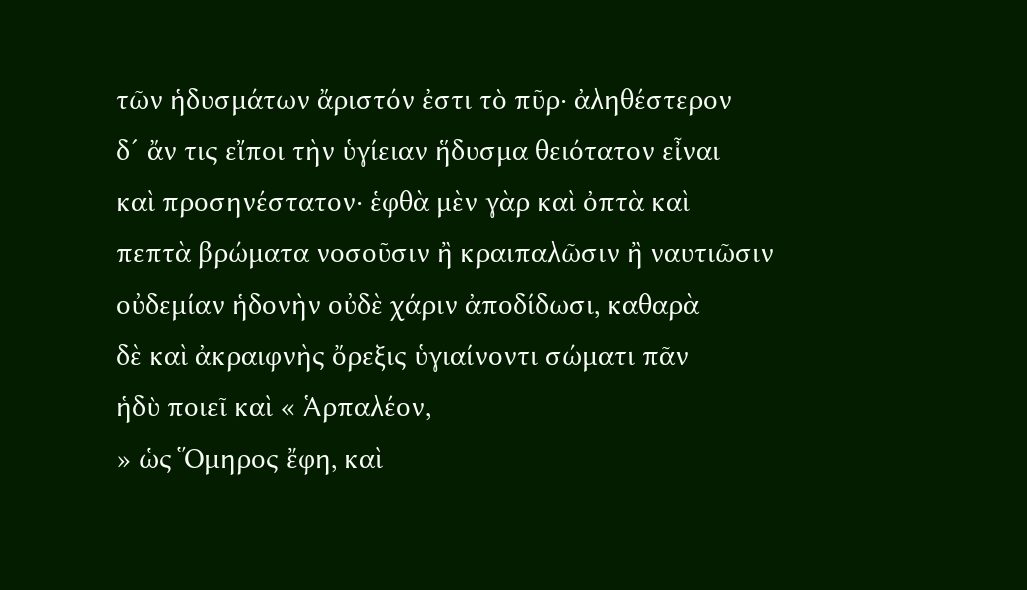τῶν ἡδυσμάτων ἄριστόν ἐστι τὸ πῦρ· ἀληθέστερον
δ´ ἄν τις εἴποι τὴν ὑγίειαν ἥδυσμα θειότατον εἶναι
καὶ προσηνέστατον· ἑφθὰ μὲν γὰρ καὶ ὀπτὰ καὶ
πεπτὰ βρώματα νοσοῦσιν ἢ κραιπαλῶσιν ἢ ναυτιῶσιν
οὐδεμίαν ἡδονὴν οὐδὲ χάριν ἀποδίδωσι, καθαρὰ
δὲ καὶ ἀκραιφνὴς ὄρεξις ὑγιαίνοντι σώματι πᾶν
ἡδὺ ποιεῖ καὶ « Ἁρπαλέον,
» ὡς Ὅμηρος ἔφη, καὶ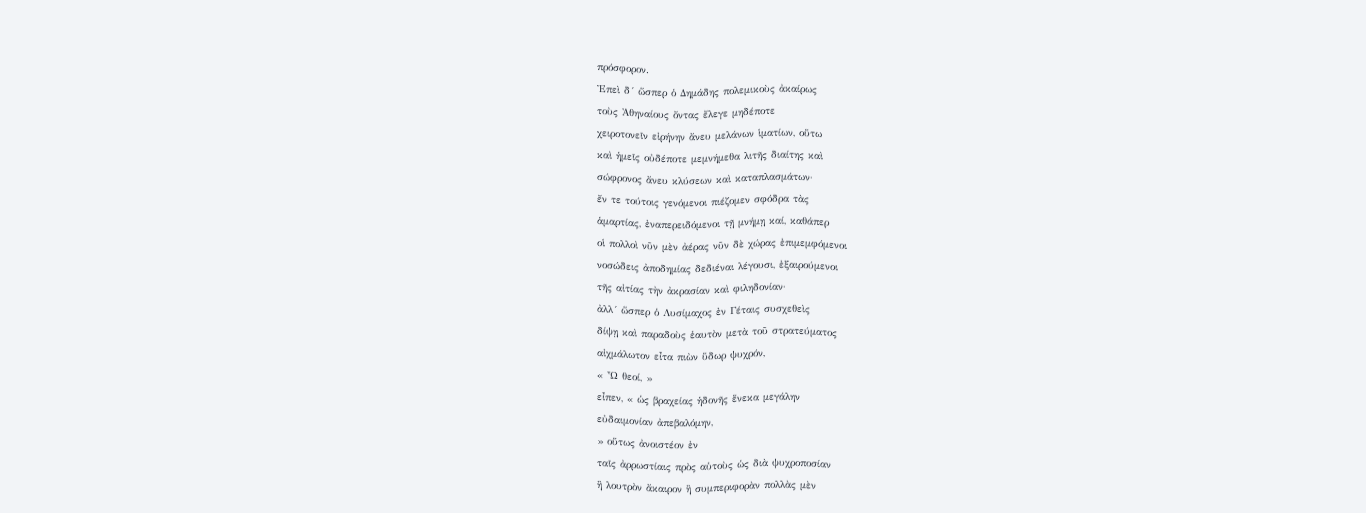πρόσφορον.
Ἐπεὶ δ´ ὥσπερ ὁ Δημάδης πολεμικοὺς ἀκαίρως
τοὺς Ἀθηναίους ὄντας ἔλεγε μηδέποτε
χειροτονεῖν εἰρήνην ἄνευ μελάνων ἱματίων, οὕτω
καὶ ἡμεῖς οὐδέποτε μεμνήμεθα λιτῆς διαίτης καὶ
σώφρονος ἄνευ κλύσεων καὶ καταπλασμάτων·
ἔν τε τούτοις γενόμενοι πιέζομεν σφόδρα τὰς
ἁμαρτίας, ἐναπερειδόμενοι τῇ μνήμῃ καί, καθάπερ
οἱ πολλοὶ νῦν μὲν ἀέρας νῦν δὲ χώρας ἐπιμεμφόμενοι
νοσώδεις ἀποδημίας δεδιέναι λέγουσι, ἐξαιρούμενοι
τῆς αἰτίας τὴν ἀκρασίαν καὶ φιληδονίαν·
ἀλλ´ ὥσπερ ὁ Λυσίμαχος ἐν Γέταις συσχεθεὶς
δίψῃ καὶ παραδοὺς ἑαυτὸν μετὰ τοῦ στρατεύματος
αἰχμάλωτον εἶτα πιὼν ὕδωρ ψυχρόν,
« Ὦ θεοί, »
εἶπεν, « ὡς βραχείας ἡδονῆς ἕνεκα μεγάλην
εὐδαιμονίαν ἀπεβαλόμην,
» οὕτως ἀνοιστέον ἐν
ταῖς ἀρρωστίαις πρὸς αὑτοὺς ὡς διὰ ψυχροποσίαν
ἢ λουτρὸν ἄκαιρον ἢ συμπεριφορὰν πολλὰς μὲν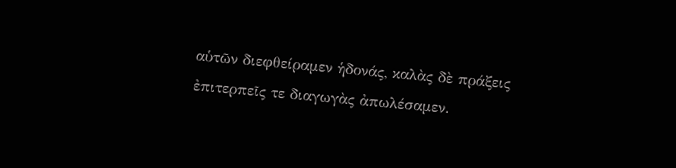αὑτῶν διεφθείραμεν ἡδονάς, καλὰς δὲ πράξεις
ἐπιτερπεῖς τε διαγωγὰς ἀπωλέσαμεν.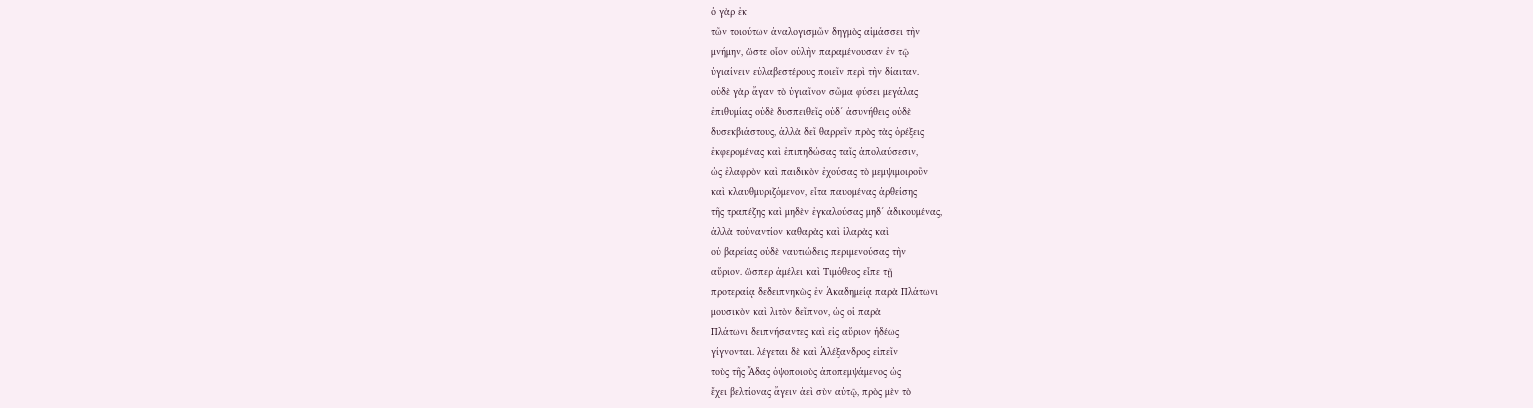ὁ γὰρ ἐκ
τῶν τοιούτων ἀναλογισμῶν δηγμὸς αἱμάσσει τὴν
μνήμην, ὥστε οἷον οὐλὴν παραμένουσαν ἐν τῷ
ὑγιαίνειν εὐλαβεστέρους ποιεῖν περὶ τὴν δίαιταν.
οὐδὲ γὰρ ἄγαν τὸ ὑγιαῖνον σῶμα φύσει μεγάλας
ἐπιθυμίας οὐδὲ δυσπειθεῖς οὐδ´ ἀσυνήθεις οὐδὲ
δυσεκβιάστους, ἀλλὰ δεῖ θαρρεῖν πρὸς τὰς ὀρέξεις
ἐκφερομένας καὶ ἐπιπηδώσας ταῖς ἀπολαύσεσιν,
ὡς ἐλαφρὸν καὶ παιδικὸν ἐχούσας τὸ μεμψιμοιροῦν
καὶ κλαυθμυριζόμενον, εἶτα παυομένας ἀρθείσης
τῆς τραπέζης καὶ μηδὲν ἐγκαλούσας μηδ´ ἀδικουμένας,
ἀλλὰ τοὐναντίον καθαρὰς καὶ ἱλαρὰς καὶ
οὐ βαρείας οὐδὲ ναυτιώδεις περιμενούσας τὴν
αὔριον. ὥσπερ ἀμέλει καὶ Τιμόθεος εἶπε τῇ
προτεραίᾳ δεδειπνηκὼς ἐν Ἀκαδημείᾳ παρὰ Πλάτωνι
μουσικὸν καὶ λιτὸν δεῖπνον, ὡς οἱ παρὰ
Πλάτωνι δειπνήσαντες καὶ εἰς αὔριον ἡδέως
γίγνονται. λέγεται δὲ καὶ Ἀλέξανδρος εἰπεῖν
τοὺς τῆς Ἄδας ὀψοποιοὺς ἀποπεμψάμενος ὡς
ἔχει βελτίονας ἄγειν ἀεὶ σὺν αὑτῷ, πρὸς μὲν τὸ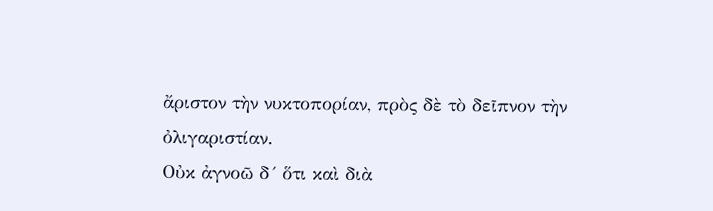ἄριστον τὴν νυκτοπορίαν, πρὸς δὲ τὸ δεῖπνον τὴν
ὀλιγαριστίαν.
Οὐκ ἀγνοῶ δ´ ὅτι καὶ διὰ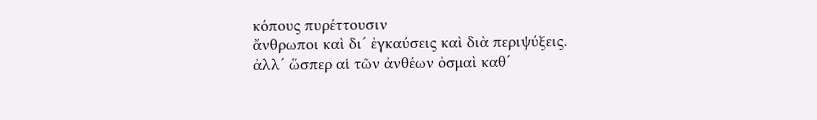κόπους πυρέττουσιν
ἄνθρωποι καὶ δι´ ἐγκαύσεις καὶ διὰ περιψύξεις.
ἀλλ´ ὥσπερ αἱ τῶν ἀνθέων ὀσμαὶ καθ´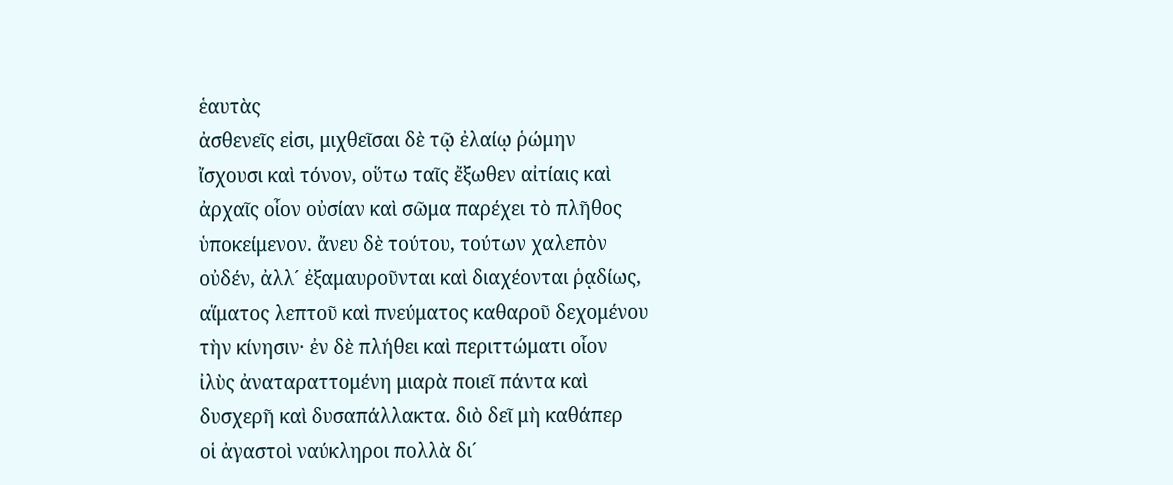ἑαυτὰς
ἀσθενεῖς εἰσι, μιχθεῖσαι δὲ τῷ ἐλαίῳ ῥώμην
ἴσχουσι καὶ τόνον, οὕτω ταῖς ἔξωθεν αἰτίαις καὶ
ἀρχαῖς οἷον οὐσίαν καὶ σῶμα παρέχει τὸ πλῆθος
ὑποκείμενον. ἄνευ δὲ τούτου, τούτων χαλεπὸν
οὐδέν, ἀλλ´ ἐξαμαυροῦνται καὶ διαχέονται ῥᾳδίως,
αἵματος λεπτοῦ καὶ πνεύματος καθαροῦ δεχομένου
τὴν κίνησιν· ἐν δὲ πλήθει καὶ περιττώματι οἷον
ἰλὺς ἀναταραττομένη μιαρὰ ποιεῖ πάντα καὶ
δυσχερῆ καὶ δυσαπάλλακτα. διὸ δεῖ μὴ καθάπερ
οἱ ἀγαστοὶ ναύκληροι πολλὰ δι´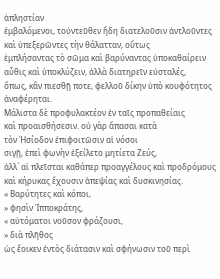ἀπληστίαν
ἐμβαλόμενοι, τοὐντεῦθεν ἤδη διατελοῦσιν ἀντλοῦντες
καὶ ὑπεξερῶντες τὴν θάλατταν, οὕτως
ἐμπλήσαντας τὸ σῶμα καὶ βαρύναντας ὑποκαθαίρειν
αὖθις καὶ ὑποκλύζειν, ἀλλὰ διατηρεῖν εὐσταλές,
ὅπως, κἂν πιεσθῇ ποτε, φελλοῦ δίκην ὑπὸ κουφότητος
ἀναφέρηται.
Μάλιστα δὲ προφυλακτέον ἐν ταῖς προπαθείαις
καὶ προαισθήσεσιν. οὐ γὰρ ἅπασαι κατὰ
τὸν Ἡσίοδον ἐπιφοιτῶσιν αἱ νόσοι
σιγῇ, ἐπεὶ φωνὴν ἐξείλετο μητίετα Ζεύς,
ἀλλ´ αἱ πλεῖσται καθάπερ προαγγέλους καὶ προδρόμους
καὶ κήρυκας ἔχουσιν ἀπεψίας καὶ δυσκινησίας.
« Βαρύτητες καὶ κόποι,
» φησὶν Ἱπποκράτης,
« αὐτόματοι νοῦσον φράζουσι,
» διὰ πλῆθος
ὡς ἔοικεν ἐντὸς διάτασιν καὶ σφήνωσιν τοῦ περὶ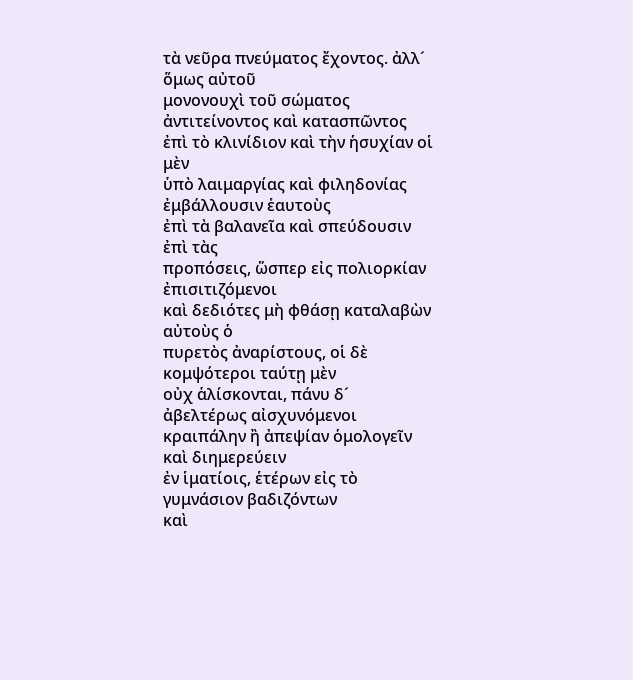τὰ νεῦρα πνεύματος ἔχοντος. ἀλλ´ ὅμως αὐτοῦ
μονονουχὶ τοῦ σώματος ἀντιτείνοντος καὶ κατασπῶντος
ἐπὶ τὸ κλινίδιον καὶ τὴν ἡσυχίαν οἱ μὲν
ὑπὸ λαιμαργίας καὶ φιληδονίας ἐμβάλλουσιν ἑαυτοὺς
ἐπὶ τὰ βαλανεῖα καὶ σπεύδουσιν ἐπὶ τὰς
προπόσεις, ὥσπερ εἰς πολιορκίαν ἐπισιτιζόμενοι
καὶ δεδιότες μὴ φθάσῃ καταλαβὼν αὐτοὺς ὁ
πυρετὸς ἀναρίστους, οἱ δὲ κομψότεροι ταύτῃ μὲν
οὐχ ἁλίσκονται, πάνυ δ´ ἀβελτέρως αἰσχυνόμενοι
κραιπάλην ἢ ἀπεψίαν ὁμολογεῖν καὶ διημερεύειν
ἐν ἱματίοις, ἑτέρων εἰς τὸ γυμνάσιον βαδιζόντων
καὶ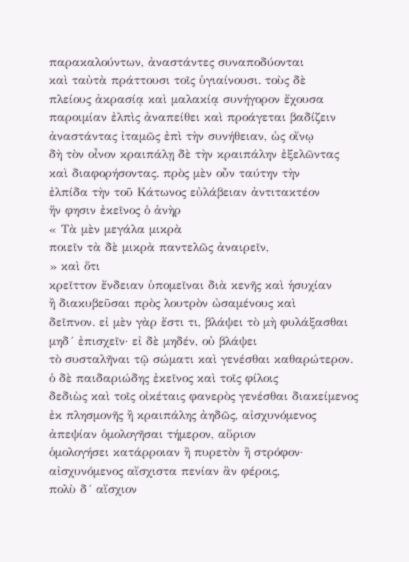παρακαλούντων, ἀναστάντες συναποδύονται
καὶ ταὐτὰ πράττουσι τοῖς ὑγιαίνουσι. τοὺς δὲ
πλείους ἀκρασίᾳ καὶ μαλακίᾳ συνήγορον ἔχουσα
παροιμίαν ἐλπὶς ἀναπείθει καὶ προάγεται βαδίζειν
ἀναστάντας ἰταμῶς ἐπὶ τὴν συνήθειαν, ὡς οἴνῳ
δὴ τὸν οἶνον κραιπάλῃ δὲ τὴν κραιπάλην ἐξελῶντας
καὶ διαφορήσοντας. πρὸς μὲν οὖν ταύτην τὴν
ἐλπίδα τὴν τοῦ Κάτωνος εὐλάβειαν ἀντιτακτέον
ἥν φησιν ἐκεῖνος ὁ ἀνὴρ
« Τὰ μὲν μεγάλα μικρὰ
ποιεῖν τὰ δὲ μικρὰ παντελῶς ἀναιρεῖν,
» καὶ ὅτι
κρεῖττον ἔνδειαν ὑπομεῖναι διὰ κενῆς καὶ ἡσυχίαν
ἢ διακυβεῦσαι πρὸς λουτρὸν ὠσαμένους καὶ
δεῖπνον. εἰ μὲν γὰρ ἔστι τι, βλάψει τὸ μὴ φυλάξασθαι
μηδ´ ἐπισχεῖν· εἰ δὲ μηδέν, οὐ βλάψει
τὸ συσταλῆναι τῷ σώματι καὶ γενέσθαι καθαρώτερον.
ὁ δὲ παιδαριώδης ἐκεῖνος καὶ τοῖς φίλοις
δεδιὼς καὶ τοῖς οἰκέταις φανερὸς γενέσθαι διακείμενος
ἐκ πλησμονῆς ἢ κραιπάλης ἀηδῶς, αἰσχυνόμενος
ἀπεψίαν ὁμολογῆσαι τήμερον, αὔριον
ὁμολογήσει κατάρροιαν ἢ πυρετὸν ἢ στρόφον·
αἰσχυνόμενος αἴσχιστα πενίαν ἂν φέροις,
πολὺ δ´ αἴσχιον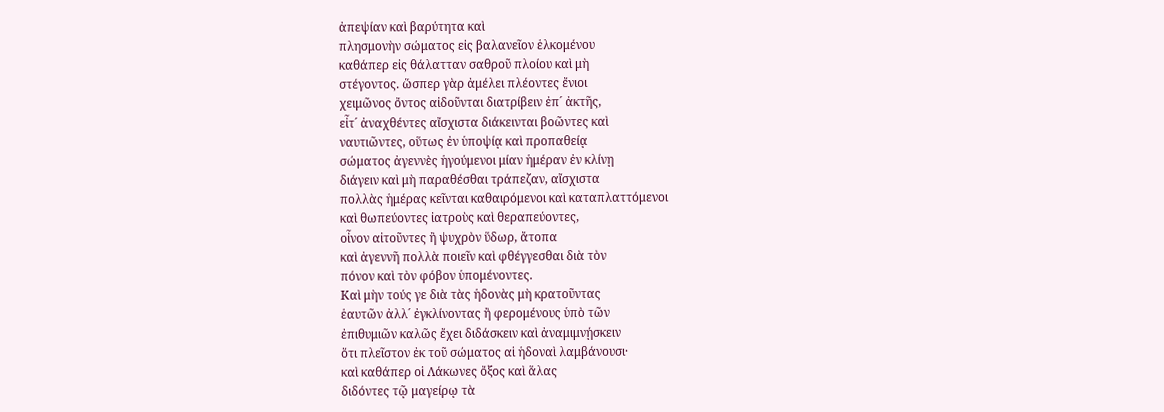ἀπεψίαν καὶ βαρύτητα καὶ
πλησμονὴν σώματος εἰς βαλανεῖον ἑλκομένου
καθάπερ εἰς θάλατταν σαθροῦ πλοίου καὶ μὴ
στέγοντος. ὥσπερ γὰρ ἀμέλει πλέοντες ἔνιοι
χειμῶνος ὄντος αἰδοῦνται διατρίβειν ἐπ´ ἀκτῆς,
εἶτ´ ἀναχθέντες αἴσχιστα διάκεινται βοῶντες καὶ
ναυτιῶντες, οὕτως ἐν ὑποψίᾳ καὶ προπαθείᾳ
σώματος ἀγεννὲς ἡγούμενοι μίαν ἡμέραν ἐν κλίνῃ
διάγειν καὶ μὴ παραθέσθαι τράπεζαν, αἴσχιστα
πολλὰς ἡμέρας κεῖνται καθαιρόμενοι καὶ καταπλαττόμενοι
καὶ θωπεύοντες ἰατροὺς καὶ θεραπεύοντες,
οἶνον αἰτοῦντες ἢ ψυχρὸν ὕδωρ, ἄτοπα
καὶ ἀγεννῆ πολλὰ ποιεῖν καὶ φθέγγεσθαι διὰ τὸν
πόνον καὶ τὸν φόβον ὑπομένοντες.
Καὶ μὴν τούς γε διὰ τὰς ἡδονὰς μὴ κρατοῦντας
ἑαυτῶν ἀλλ´ ἐγκλίνοντας ἢ φερομένους ὑπὸ τῶν
ἐπιθυμιῶν καλῶς ἔχει διδάσκειν καὶ ἀναμιμνῄσκειν
ὅτι πλεῖστον ἐκ τοῦ σώματος αἱ ἡδοναὶ λαμβάνουσι·
καὶ καθάπερ οἱ Λάκωνες ὄξος καὶ ἅλας
διδόντες τῷ μαγείρῳ τὰ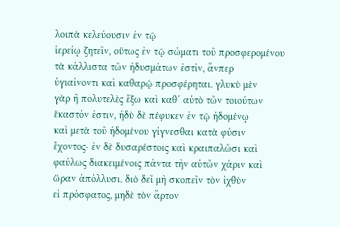λοιπὰ κελεύουσιν ἐν τῷ
ἱερείῳ ζητεῖν, οὕτως ἐν τῷ σώματι τοῦ προσφερομένου
τὰ κάλλιστα τῶν ἡδυσμάτων ἐστίν, ἄνπερ
ὑγιαίνοντι καὶ καθαρῷ προσφέρηται. γλυκὺ μὲν
γὰρ ἢ πολυτελὲς ἔξω καὶ καθ´ αὑτὸ τῶν τοιούτων
ἕκαστόν ἐστιν, ἡδὺ δὲ πέφυκεν ἐν τῷ ἡδομένῳ
καὶ μετὰ τοῦ ἡδομένου γίγνεσθαι κατὰ φύσιν
ἔχοντος· ἐν δὲ δυσαρέστοις καὶ κραιπαλῶσι καὶ
φαύλως διακειμένοις πάντα τὴν αὑτῶν χάριν καὶ
ὥραν ἀπόλλυσι. διὸ δεῖ μὴ σκοπεῖν τὸν ἰχθὺν
εἰ πρόσφατος, μηδὲ τὸν ἄρτον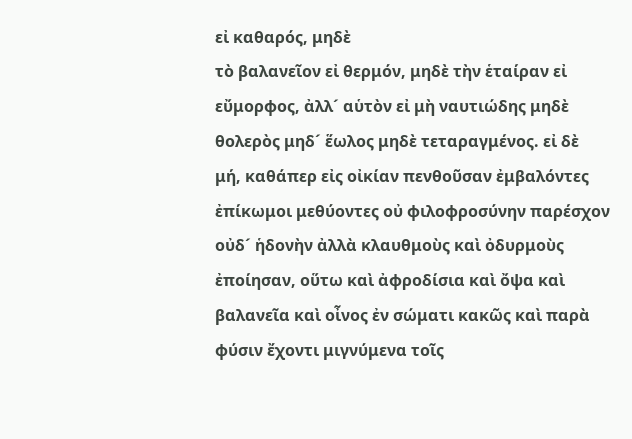εἰ καθαρός, μηδὲ
τὸ βαλανεῖον εἰ θερμόν, μηδὲ τὴν ἑταίραν εἰ
εὔμορφος, ἀλλ´ αὑτὸν εἰ μὴ ναυτιώδης μηδὲ
θολερὸς μηδ´ ἕωλος μηδὲ τεταραγμένος. εἰ δὲ
μή, καθάπερ εἰς οἰκίαν πενθοῦσαν ἐμβαλόντες
ἐπίκωμοι μεθύοντες οὐ φιλοφροσύνην παρέσχον
οὐδ´ ἡδονὴν ἀλλὰ κλαυθμοὺς καὶ ὀδυρμοὺς
ἐποίησαν, οὕτω καὶ ἀφροδίσια καὶ ὄψα καὶ
βαλανεῖα καὶ οἶνος ἐν σώματι κακῶς καὶ παρὰ
φύσιν ἔχοντι μιγνύμενα τοῖς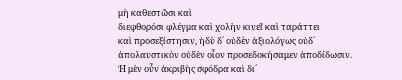μὴ καθεστῶσι καὶ
διεφθορόσι φλέγμα καὶ χολὴν κινεῖ καὶ ταράττει
καὶ προσεξίστησιν, ἡδὺ δ´ οὐδὲν ἀξιολόγως οὐδ´
ἀπολαυστικὸν οὐδὲν οἷον προσεδοκήσαμεν ἀποδίδωσιν.
Ἡ μὲν οὖν ἀκριβὴς σφόδρα καὶ δι´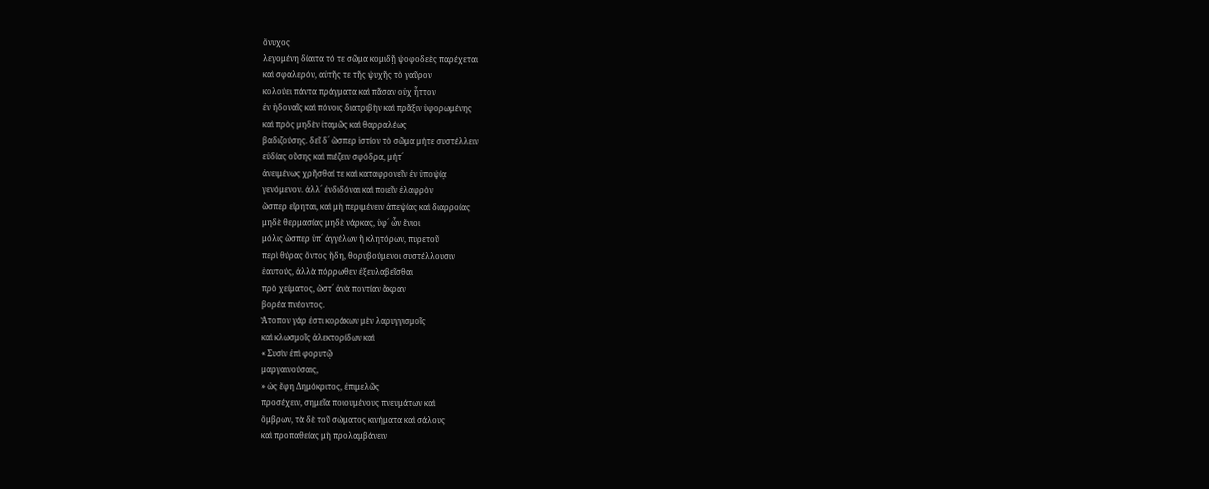ὄνυχος
λεγομένη δίαιτα τό τε σῶμα κομιδῇ ψοφοδεὲς παρέχεται
καὶ σφαλερόν, αὐτῆς τε τῆς ψυχῆς τὸ γαῦρον
κολούει πάντα πράγματα καὶ πᾶσαν οὐχ ἧττον
ἐν ἡδοναῖς καὶ πόνοις διατριβὴν καὶ πρᾶξιν ὑφορωμένης
καὶ πρὸς μηδὲν ἰταμῶς καὶ θαρραλέως
βαδιζούσης. δεῖ δ´ ὥσπερ ἱστίον τὸ σῶμα μήτε συστέλλειν
εὐδίας οὔσης καὶ πιέζειν σφόδρα, μήτ´
ἀνειμένως χρῆσθαί τε καὶ καταφρονεῖν ἐν ὑποψίᾳ
γενόμενον. ἀλλ´ ἐνδιδόναι καὶ ποιεῖν ἐλαφρὸν
ὥσπερ εἴρηται, καὶ μὴ περιμένειν ἀπεψίας καὶ διαρροίας
μηδὲ θερμασίας μηδὲ νάρκας, ὑφ´ ὧν ἔνιοι
μόλις ὥσπερ ὑπ´ ἀγγέλων ἢ κλητόρων, πυρετοῦ
περὶ θύρας ὄντος ἤδη, θορυβούμενοι συστέλλουσιν
ἑαυτούς, ἀλλὰ πόρρωθεν ἐξευλαβεῖσθαι
πρὸ χείματος, ὥστ´ ἀνὰ ποντίαν ἄκραν
βορέα πνέοντος.
Ἄτοπον γάρ ἐστι κοράκων μὲν λαρυγγισμοῖς
καὶ κλωσμοῖς ἀλεκτορίδων καὶ
« Συσὶν ἐπὶ φορυτῷ
μαργαινούσαις,
» ὡς ἔφη Δημόκριτος, ἐπιμελῶς
προσέχειν, σημεῖα ποιουμένους πνευμάτων καὶ
ὄμβρων, τὰ δὲ τοῦ σώματος κινήματα καὶ σάλους
καὶ προπαθείας μὴ προλαμβάνειν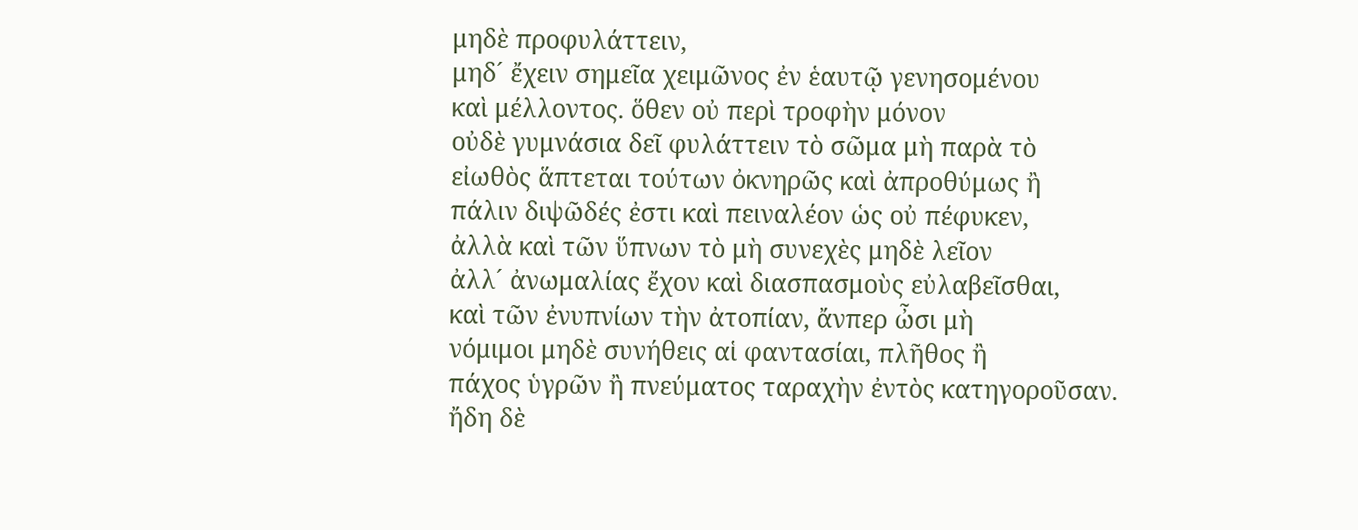μηδὲ προφυλάττειν,
μηδ´ ἔχειν σημεῖα χειμῶνος ἐν ἑαυτῷ γενησομένου
καὶ μέλλοντος. ὅθεν οὐ περὶ τροφὴν μόνον
οὐδὲ γυμνάσια δεῖ φυλάττειν τὸ σῶμα μὴ παρὰ τὸ
εἰωθὸς ἅπτεται τούτων ὀκνηρῶς καὶ ἀπροθύμως ἢ
πάλιν διψῶδές ἐστι καὶ πειναλέον ὡς οὐ πέφυκεν,
ἀλλὰ καὶ τῶν ὕπνων τὸ μὴ συνεχὲς μηδὲ λεῖον
ἀλλ´ ἀνωμαλίας ἔχον καὶ διασπασμοὺς εὐλαβεῖσθαι,
καὶ τῶν ἐνυπνίων τὴν ἀτοπίαν, ἄνπερ ὦσι μὴ
νόμιμοι μηδὲ συνήθεις αἱ φαντασίαι, πλῆθος ἢ
πάχος ὑγρῶν ἢ πνεύματος ταραχὴν ἐντὸς κατηγοροῦσαν.
ἤδη δὲ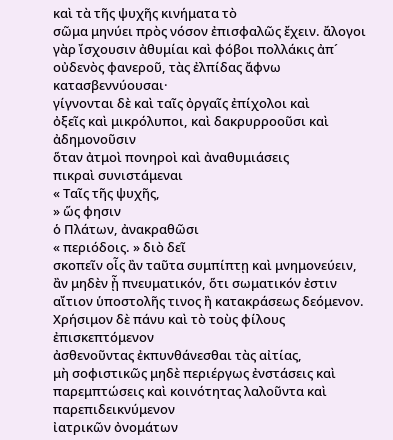καὶ τὰ τῆς ψυχῆς κινήματα τὸ
σῶμα μηνύει πρὸς νόσον ἐπισφαλῶς ἔχειν. ἄλογοι
γὰρ ἴσχουσιν ἀθυμίαι καὶ φόβοι πολλάκις ἀπ´
οὐδενὸς φανεροῦ, τὰς ἐλπίδας ἄφνω κατασβεννύουσαι·
γίγνονται δὲ καὶ ταῖς ὀργαῖς ἐπίχολοι καὶ
ὀξεῖς καὶ μικρόλυποι, καὶ δακρυρροοῦσι καὶ ἀδημονοῦσιν
ὅταν ἀτμοὶ πονηροὶ καὶ ἀναθυμιάσεις
πικραὶ συνιστάμεναι
« Ταῖς τῆς ψυχῆς,
» ὥς φησιν
ὁ Πλάτων, ἀνακραθῶσι
« περιόδοις. » διὸ δεῖ
σκοπεῖν οἷς ἂν ταῦτα συμπίπτῃ καὶ μνημονεύειν,
ἂν μηδὲν ᾖ πνευματικόν, ὅτι σωματικόν ἐστιν
αἴτιον ὑποστολῆς τινος ἢ κατακράσεως δεόμενον.
Χρήσιμον δὲ πάνυ καὶ τὸ τοὺς φίλους ἐπισκεπτόμενον
ἀσθενοῦντας ἐκπυνθάνεσθαι τὰς αἰτίας,
μὴ σοφιστικῶς μηδὲ περιέργως ἐνστάσεις καὶ
παρεμπτώσεις καὶ κοινότητας λαλοῦντα καὶ παρεπιδεικνύμενον
ἰατρικῶν ὀνομάτων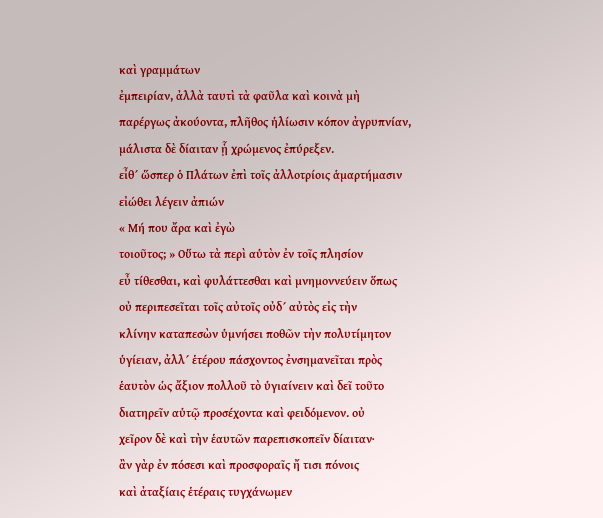καὶ γραμμάτων
ἐμπειρίαν, ἀλλὰ ταυτὶ τὰ φαῦλα καὶ κοινὰ μὴ
παρέργως ἀκούοντα, πλῆθος ἡλίωσιν κόπον ἀγρυπνίαν,
μάλιστα δὲ δίαιταν ᾗ χρώμενος ἐπύρεξεν.
εἶθ´ ὥσπερ ὁ Πλάτων ἐπὶ τοῖς ἀλλοτρίοις ἁμαρτήμασιν
εἰώθει λέγειν ἀπιών
« Μή που ἄρα καὶ ἐγὼ
τοιοῦτος; » Οὕτω τὰ περὶ αὑτὸν ἐν τοῖς πλησίον
εὖ τίθεσθαι, καὶ φυλάττεσθαι καὶ μνημοννεύειν ὅπως
οὐ περιπεσεῖται τοῖς αὐτοῖς οὐδ´ αὐτὸς εἰς τὴν
κλίνην καταπεσὼν ὑμνήσει ποθῶν τὴν πολυτίμητον
ὑγίειαν, ἀλλ´ ἑτέρου πάσχοντος ἐνσημανεῖται πρὸς
ἑαυτὸν ὡς ἄξιον πολλοῦ τὸ ὑγιαίνειν καὶ δεῖ τοῦτο
διατηρεῖν αὑτῷ προσέχοντα καὶ φειδόμενον. οὐ
χεῖρον δὲ καὶ τὴν ἑαυτῶν παρεπισκοπεῖν δίαιταν·
ἂν γὰρ ἐν πόσεσι καὶ προσφοραῖς ἤ τισι πόνοις
καὶ ἀταξίαις ἑτέραις τυγχάνωμεν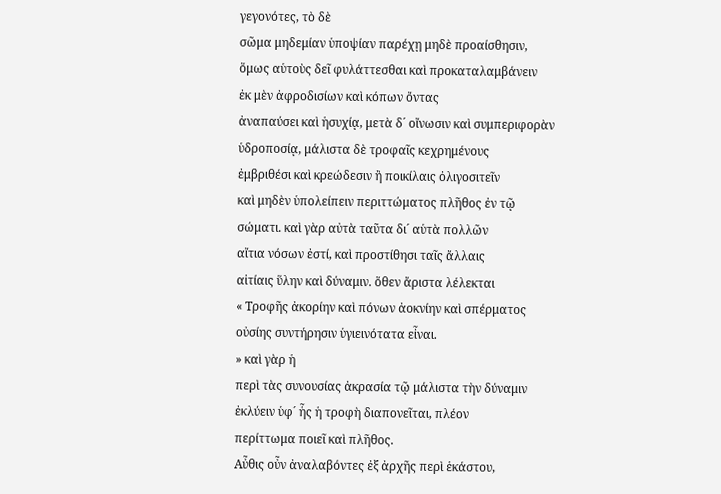γεγονότες, τὸ δὲ
σῶμα μηδεμίαν ὑποψίαν παρέχῃ μηδὲ προαίσθησιν,
ὅμως αὑτοὺς δεῖ φυλάττεσθαι καὶ προκαταλαμβάνειν
ἐκ μὲν ἀφροδισίων καὶ κόπων ὄντας
ἀναπαύσει καὶ ἡσυχίᾳ, μετὰ δ´ οἴνωσιν καὶ συμπεριφορὰν
ὑδροποσίᾳ, μάλιστα δὲ τροφαῖς κεχρημένους
ἐμβριθέσι καὶ κρεώδεσιν ἢ ποικίλαις ὀλιγοσιτεῖν
καὶ μηδὲν ὑπολείπειν περιττώματος πλῆθος ἐν τῷ
σώματι. καὶ γὰρ αὐτὰ ταῦτα δι´ αὑτὰ πολλῶν
αἴτια νόσων ἐστί, καὶ προστίθησι ταῖς ἄλλαις
αἰτίαις ὕλην καὶ δύναμιν. ὅθεν ἄριστα λέλεκται
« Τροφῆς ἀκορίην καὶ πόνων ἀοκνίην καὶ σπέρματος
οὐσίης συντήρησιν ὑγιεινότατα εἶναι.
» καὶ γὰρ ἡ
περὶ τὰς συνουσίας ἀκρασία τῷ μάλιστα τὴν δύναμιν
ἐκλύειν ὑφ´ ἧς ἡ τροφὴ διαπονεῖται, πλέον
περίττωμα ποιεῖ καὶ πλῆθος.
Αὖθις οὖν ἀναλαβόντες ἐξ ἀρχῆς περὶ ἑκάστου,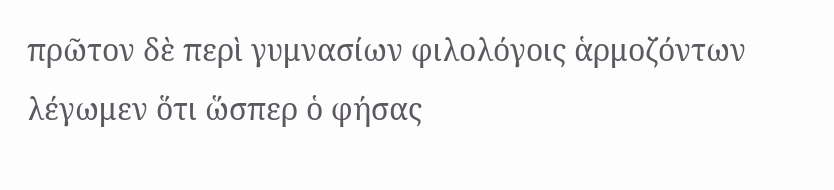πρῶτον δὲ περὶ γυμνασίων φιλολόγοις ἁρμοζόντων
λέγωμεν ὅτι ὥσπερ ὁ φήσας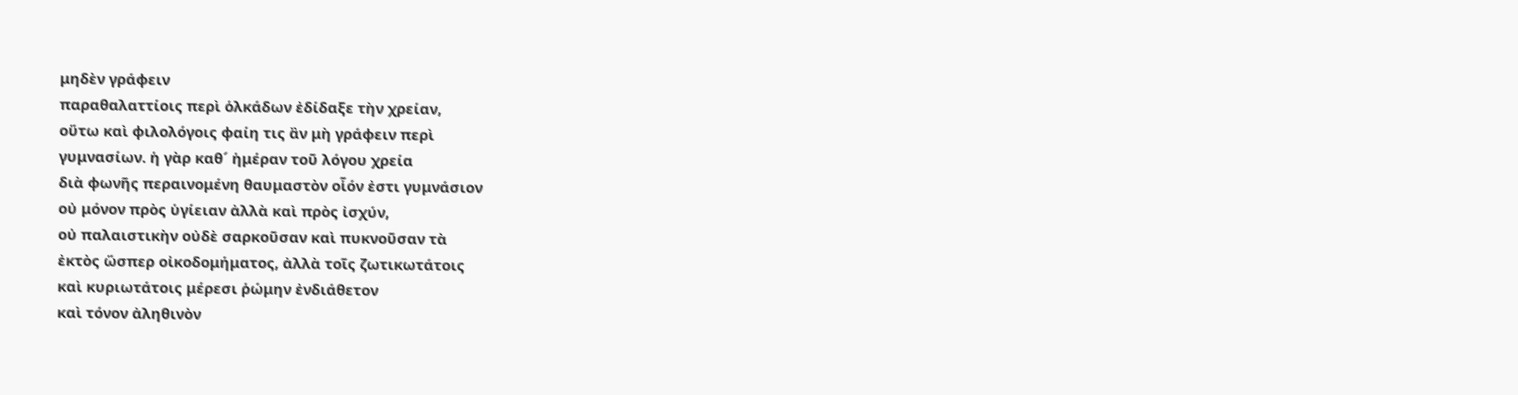μηδὲν γράφειν
παραθαλαττίοις περὶ ὁλκάδων ἐδίδαξε τὴν χρείαν,
οὕτω καὶ φιλολόγοις φαίη τις ἂν μὴ γράφειν περὶ
γυμνασίων. ἡ γὰρ καθ´ ἡμέραν τοῦ λόγου χρεία
διὰ φωνῆς περαινομένη θαυμαστὸν οἷόν ἐστι γυμνάσιον
οὐ μόνον πρὸς ὑγίειαν ἀλλὰ καὶ πρὸς ἰσχύν,
οὐ παλαιστικὴν οὐδὲ σαρκοῦσαν καὶ πυκνοῦσαν τὰ
ἐκτὸς ὥσπερ οἰκοδομήματος, ἀλλὰ τοῖς ζωτικωτάτοις
καὶ κυριωτάτοις μέρεσι ῥώμην ἐνδιάθετον
καὶ τόνον ἀληθινὸν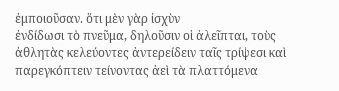ἐμποιοῦσαν. ὅτι μὲν γὰρ ἰσχὺν
ἐνδίδωσι τὸ πνεῦμα, δηλοῦσιν οἱ ἀλεῖπται, τοὺς
ἀθλητὰς κελεύοντες ἀντερείδειν ταῖς τρίψεσι καὶ
παρεγκόπτειν τείνοντας ἀεὶ τὰ πλαττόμενα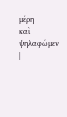μέρη
καὶ ψηλαφώμεν |